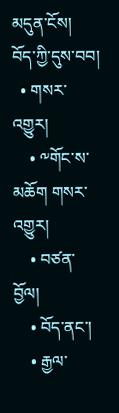མདུན་ངོས།
བོད་ཀྱི་དུས་བབ།
  • གསར་འགྱུར།
    • ༸གོང་ས་མཆོག གསར་འགྱུར།
    • བཙན་བྱོལ།
    • བོད་ནང་།
    • རྒྱལ་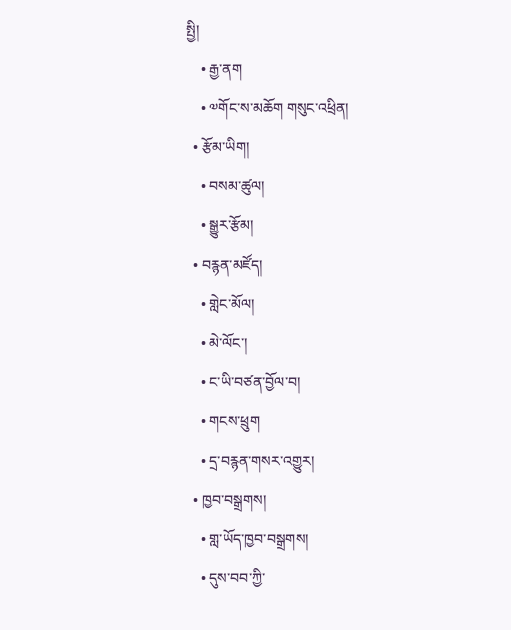སྤྱི།
    • རྒྱ་ནག
    • ༧གོང་ས་མཆོག གསུང་འཕྲིན།
  • རྩོམ་ཡིག།
    • བསམ་ཚུལ།
    • སྒྱུར་རྩོམ།
  • བརྙན་མཛོད།
    • གླེང་མོལ།
    • མེ་ལོང་།
    • ང་ཡི་བཙན་བྱོལ་བ།
    • གངས་ཕྲུག
    • དྲ་བརྙན་གསར་འགྱུར།
  • ཁྱབ་བསྒྲགས།
    • གླ་ཡོད་ཁྱབ་བསྒྲགས།
    • དུས་བབ་ཀྱི་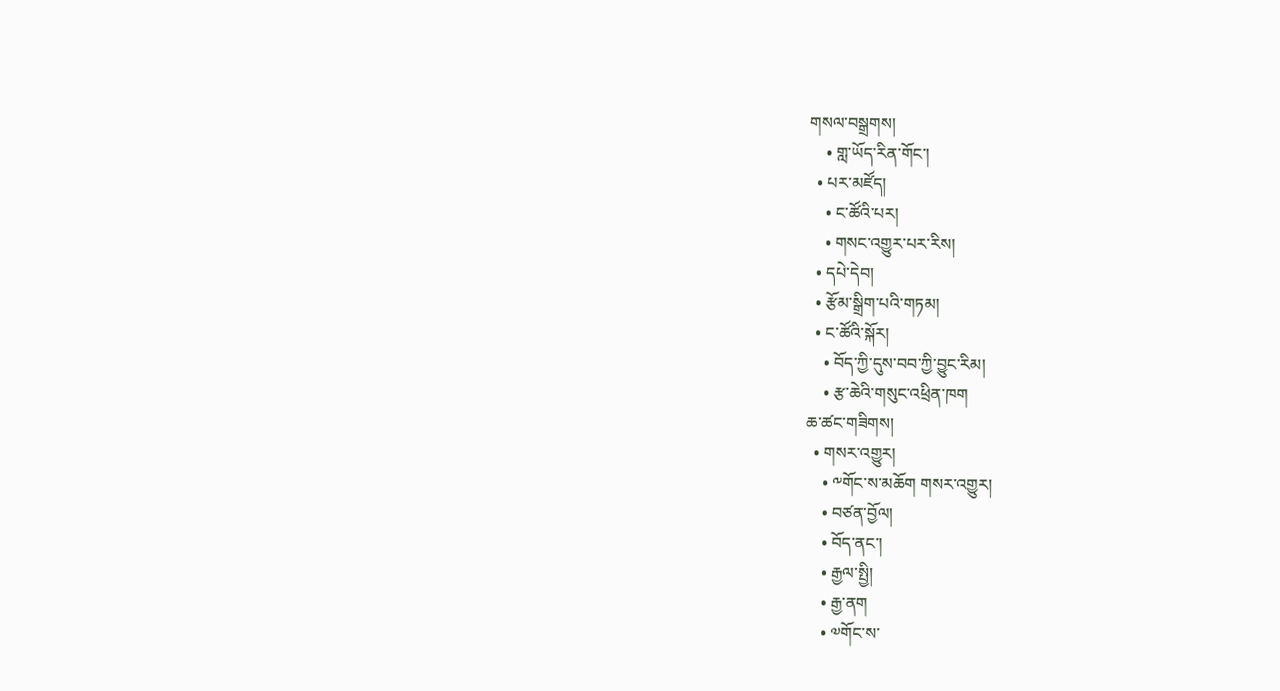གསལ་བསྒྲགས།
    • གླ་ཡོད་རིན་གོང་།
  • པར་མཛོད།
    • ང་ཚོའི་པར།
    • གསང་འགྱུར་པར་རིས།
  • དཔེ་དེབ།
  • རྩོམ་སྒྲིག་པའི་གཏམ།
  • ང་ཚོའི་སྐོར།
    • བོད་ཀྱི་དུས་བབ་ཀྱི་བྱུང་རིམ།
    • རྩ་ཆེའི་གསུང་འཕྲིན་ཁག
ཆ་ཚང་གཟིགས།
  • གསར་འགྱུར།
    • ༸གོང་ས་མཆོག གསར་འགྱུར།
    • བཙན་བྱོལ།
    • བོད་ནང་།
    • རྒྱལ་སྤྱི།
    • རྒྱ་ནག
    • ༧གོང་ས་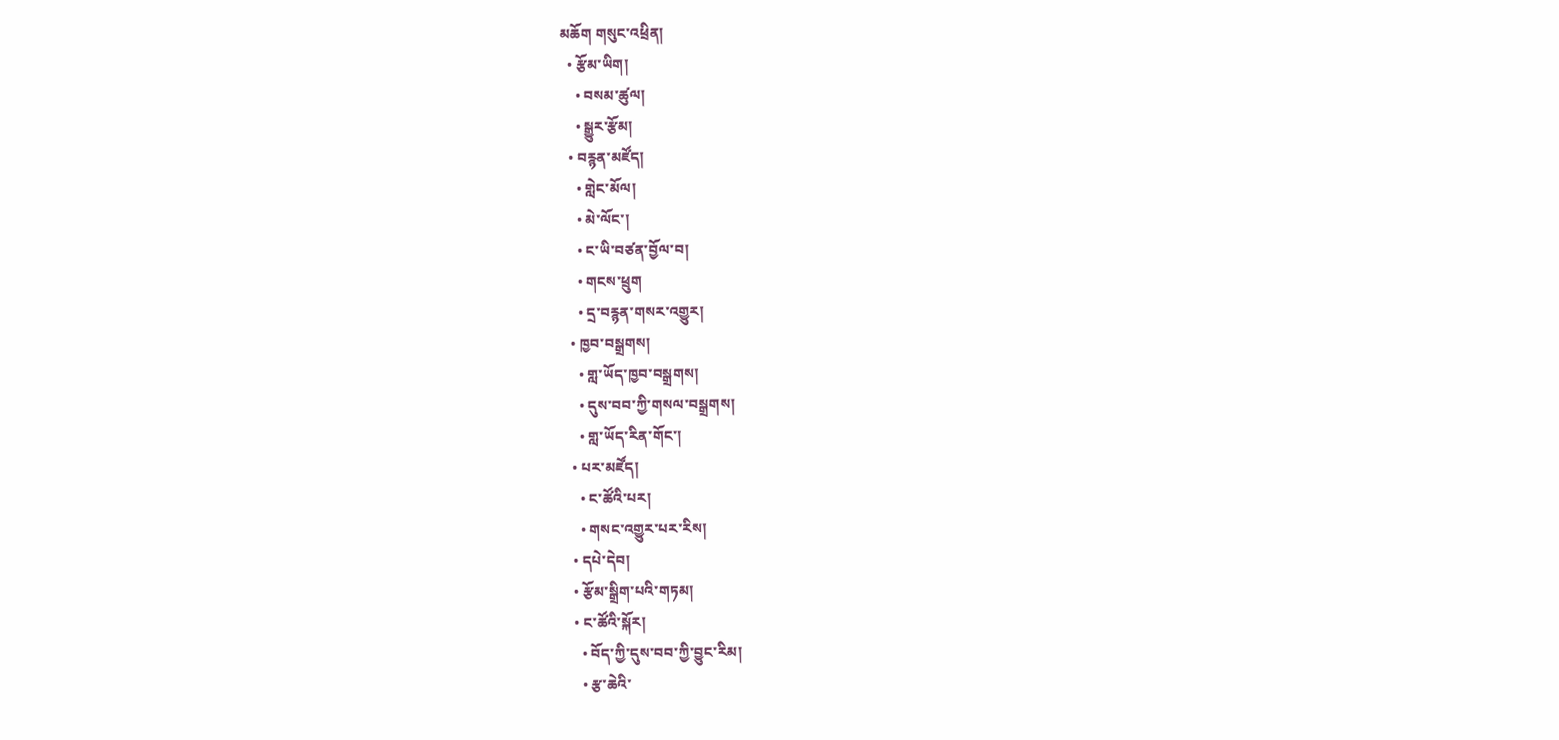མཆོག གསུང་འཕྲིན།
  • རྩོམ་ཡིག།
    • བསམ་ཚུལ།
    • སྒྱུར་རྩོམ།
  • བརྙན་མཛོད།
    • གླེང་མོལ།
    • མེ་ལོང་།
    • ང་ཡི་བཙན་བྱོལ་བ།
    • གངས་ཕྲུག
    • དྲ་བརྙན་གསར་འགྱུར།
  • ཁྱབ་བསྒྲགས།
    • གླ་ཡོད་ཁྱབ་བསྒྲགས།
    • དུས་བབ་ཀྱི་གསལ་བསྒྲགས།
    • གླ་ཡོད་རིན་གོང་།
  • པར་མཛོད།
    • ང་ཚོའི་པར།
    • གསང་འགྱུར་པར་རིས།
  • དཔེ་དེབ།
  • རྩོམ་སྒྲིག་པའི་གཏམ།
  • ང་ཚོའི་སྐོར།
    • བོད་ཀྱི་དུས་བབ་ཀྱི་བྱུང་རིམ།
    • རྩ་ཆེའི་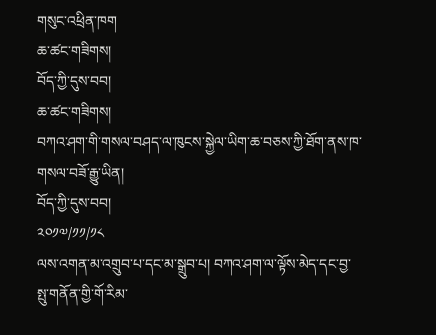གསུང་འཕྲིན་ཁག
ཆ་ཚང་གཟིགས།
བོད་ཀྱི་དུས་བབ།
ཆ་ཚང་གཟིགས།
བཀའ་ཤག་གི་གསལ་བཤད་ལ་ཁུངས་སྐྱེལ་ཡིག་ཆ་བཅས་ཀྱི་ཐོག་ནས་ཁ་གསལ་བཟོ་རྒྱུ་ཡིན།
བོད་ཀྱི་དུས་བབ།
༢༠༡༧/༡༡/༡༨
ལས་འགན་མ་འགྲུབ་པ་དང་མ་སྒྲུབ་པ། བཀའ་ཤག་ལ་ལྟོས་མེད་དང་བྱ་སྤུ་གནོན་གྱི་གོ་རིམ་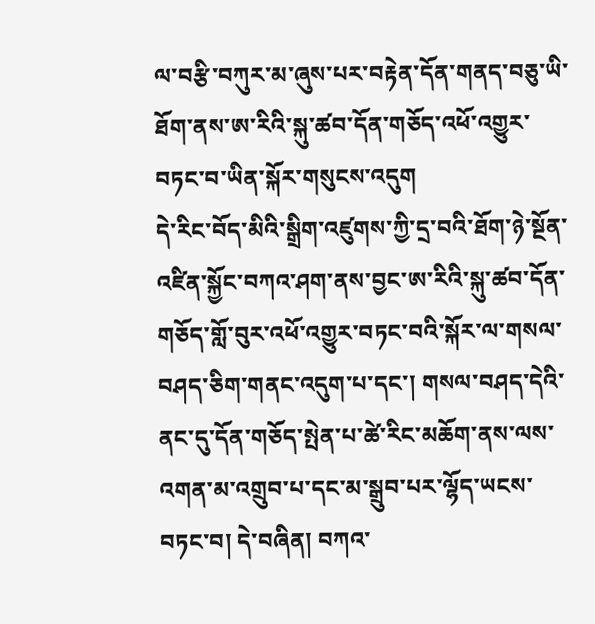ལ་བརྩི་བཀུར་མ་ཞུས་པར་བརྟེན་དོན་གནད་བཅུ་ཡི་ཐོག་ནས་ཨ་རིའི་སྐུ་ཚབ་དོན་གཅོད་འཕོ་འགྱུར་བཏང་བ་ཡིན་སྐོར་གསུངས་འདུག
དེ་རིང་བོད་མིའི་སྒྲིག་འཛུགས་ཀྱི་དྲ་བའི་ཐོག་ཉེ་སྔོན་འཛིན་སྐྱོང་བཀའ་ཤག་ནས་བྱང་ཨ་རིའི་སྐུ་ཚབ་དོན་གཅོད་གློ་བུར་འཕོ་འགྱུར་བཏང་བའི་སྐོར་ལ་གསལ་བཤད་ཅིག་གནང་འདུག་པ་དང་། གསལ་བཤད་དེའི་ནང་དུ་དོན་གཅོད་སྤེན་པ་ཚེ་རིང་མཆོག་ནས་ལས་འགན་མ་འགྲུབ་པ་དང་མ་སྒྲུབ་པར་ལྷོད་ཡངས་བཏང་བ། དེ་བཞིན། བཀའ་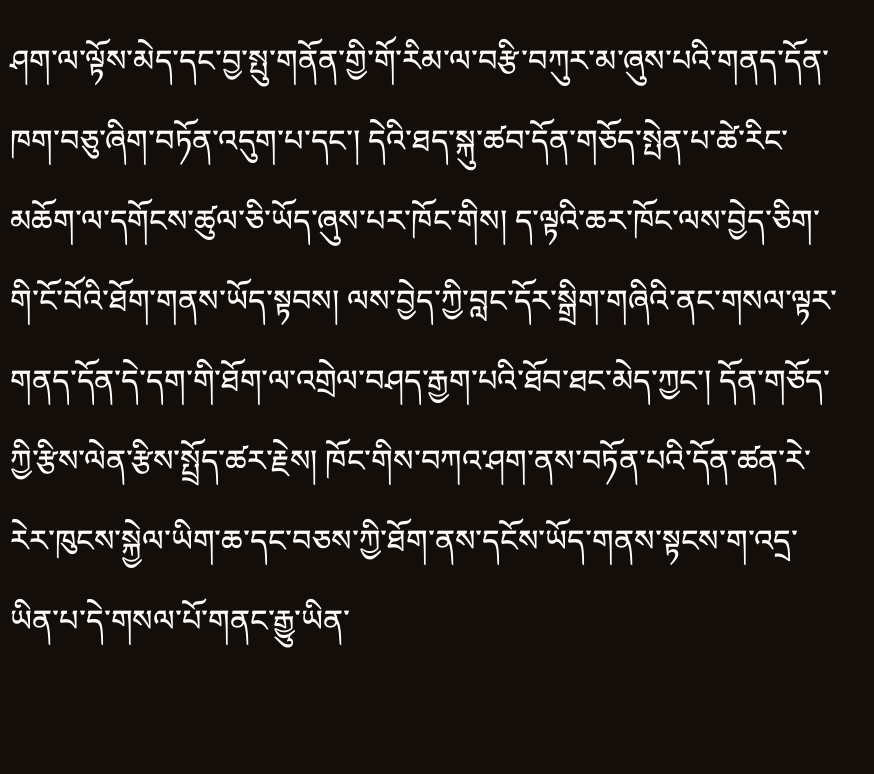ཤག་ལ་ལྟོས་མེད་དང་བྱ་སྤུ་གནོན་གྱི་གོ་རིམ་ལ་བརྩི་བཀུར་མ་ཞུས་པའི་གནད་དོན་ཁག་བཅུ་ཞིག་བཏོན་འདུག་པ་དང་། དེའི་ཐད་སྐུ་ཚབ་དོན་གཅོད་སྤེན་པ་ཚེ་རིང་མཆོག་ལ་དགོངས་ཚུལ་ཅི་ཡོད་ཞུས་པར་ཁོང་གིས། ད་ལྟའི་ཆར་ཁོང་ལས་བྱེད་ཅིག་གི་ངོ་བོའི་ཐོག་གནས་ཡོད་སྟབས། ལས་བྱེད་ཀྱི་བླང་དོར་སྒྲིག་གཞིའི་ནང་གསལ་ལྟར་གནད་དོན་དེ་དག་གི་ཐོག་ལ་འགྲེལ་བཤད་རྒྱག་པའི་ཐོབ་ཐང་མེད་ཀྱང་། དོན་གཅོད་ཀྱི་རྩིས་ལེན་རྩིས་སྤྲོད་ཚར་རྗེས། ཁོང་གིས་བཀའ་ཤག་ནས་བཏོན་པའི་དོན་ཚན་རེ་རེར་ཁུངས་སྐྱེལ་ཡིག་ཆ་དང་བཅས་ཀྱི་ཐོག་ནས་དངོས་ཡོད་གནས་སྟངས་ག་འདྲ་ཡིན་པ་དེ་གསལ་པོ་གནང་རྒྱུ་ཡིན་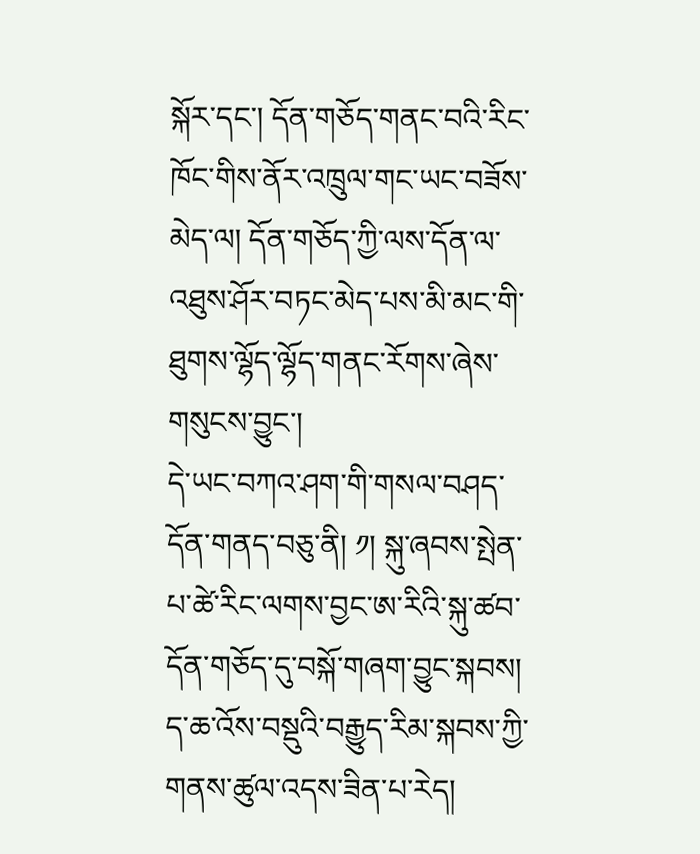སྐོར་དང་། དོན་གཅོད་གནང་བའི་རིང་ཁོང་གིས་ནོར་འཁྲུལ་གང་ཡང་བཟོས་མེད་ལ། དོན་གཅོད་ཀྱི་ལས་དོན་ལ་འཐུས་ཤོར་བཏང་མེད་པས་མི་མང་གི་ཐུགས་ལྷོད་ལྷོད་གནང་རོགས་ཞེས་གསུངས་བྱུང་།
དེ་ཡང་བཀའ་ཤག་གི་གསལ་བཤད་དོན་གནད་བཅུ་ནི། ༡། སྐུ་ཞབས་སྤེན་པ་ཚེ་རིང་ལགས་བྱང་ཨ་རིའི་སྐུ་ཚབ་དོན་གཅོད་དུ་བསྐོ་གཞག་བྱུང་སྐབས། ད་ཆ་འོས་བསྡུའི་བརྒྱུད་རིམ་སྐབས་ཀྱི་གནས་ཚུལ་འདས་ཟིན་པ་རེད།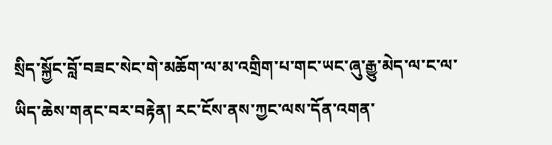སྲིད་སྐྱོང་བློ་བཟང་སེང་གེ་མཆོག་ལ་མ་འགྲིག་པ་གང་ཡང་ཞུ་རྒྱུ་མེད་ལ་ང་ལ་ཡིད་ཆེས་གནང་བར་བརྟེན། རང་ངོས་ནས་ཀྱང་ལས་དོན་འགན་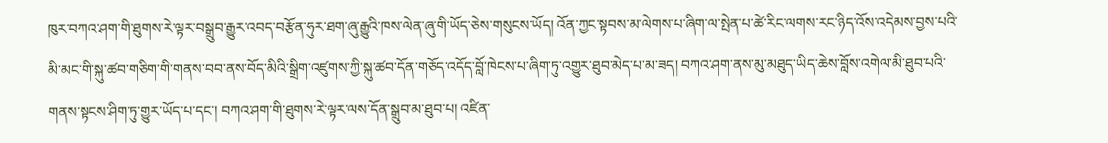ཁུར་བཀའ་ཤག་གི་ཐུགས་རེ་ལྟར་བསྒྲུབ་རྒྱུར་འབད་བརྩོན་ཧུར་ཐག་ཞུ་རྒྱུའི་ཁས་ལེན་ཞུ་གི་ཡོད་ཅེས་གསུངས་ཡོད། འོན་ཀྱང་སྟབས་མ་ལེགས་པ་ཞིག་ལ་སྤེན་པ་ཚེ་རིང་ལགས་རང་ཉིད་འོས་འདེམས་བྱས་པའི་མི་མང་གི་སྐུ་ཚབ་གཅིག་གི་གནས་བབ་ནས་བོད་མིའི་སྒྲིག་འཛུགས་ཀྱི་སྐུ་ཚབ་དོན་གཅོད་འདོད་བློ་ཁེངས་པ་ཞིག་ཏུ་འགྱུར་ཐུབ་མེད་པ་མ་ཟད། བཀའ་ཤག་ནས་མུ་མཐུད་ཡིད་ཆེས་བློས་འགེལ་མི་ཐུབ་པའི་གནས་སྟངས་ཤིག་ཏུ་གྱུར་ཡོད་པ་དང་། བཀའ་ཤག་གི་ཐུགས་རེ་ལྟར་ལས་དོན་སྒྲུབ་མ་ཐུབ་པ། འཛིན་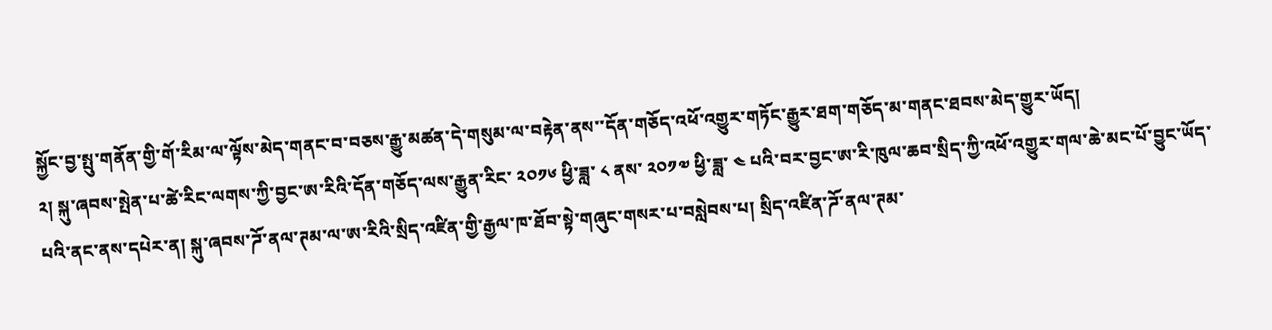སྐྱོང་བྱ་སྤུ་གནོན་གྱི་གོ་རིམ་ལ་ལྟོས་མེད་གནང་བ་བཅས་རྒྱུ་མཚན་དེ་གསུམ་ལ་བརྟེན་ནས་་དོན་གཅོད་འཕོ་འགྱུར་གཏོང་རྒྱུར་ཐག་གཅོད་མ་གནང་ཐབས་མེད་གྱུར་ཡོད།
༢། སྐུ་ཞབས་སྤེན་པ་ཚེ་རིང་ལགས་ཀྱི་བྱང་ཨ་རིའི་དོན་གཅོད་ལས་རྒྱུན་རིང་ ༢༠༡༦ ཕྱི་ཟླ་ ༨ ནས་ ༢༠༡༧ ཕྱི་ཟླ་ ༤ པའི་བར་བྱང་ཨ་རི་ཁུལ་ཆབ་སྲིད་ཀྱི་འཕོ་འགྱུར་གལ་ཆེ་མང་པོ་བྱུང་ཡོད་པའི་ནང་ནས་དཔེར་ན། སྐུ་ཞབས་ཌོ་ནལ་ཊམ་ལ་ཨ་རིའི་སྲིད་འཛིན་གྱི་རྒྱལ་ཁ་ཐོབ་སྟེ་གཞུང་གསར་པ་བསླེབས་པ། སྲིད་འཛིན་ཌོ་ནལ་ཊམ་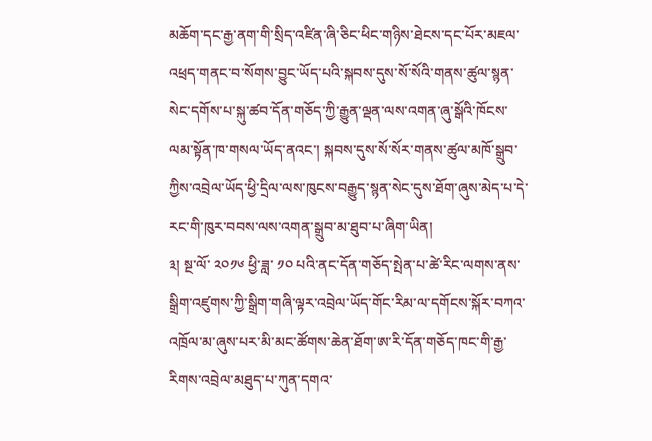མཆོག་དང་རྒྱ་ནག་གི་སྲིད་འཛིན་ཞི་ཅིང་ཕིང་གཉིས་ཐེངས་དང་པོར་མཇལ་འཕྲད་གནང་བ་སོགས་བྱུང་ཡོད་པའི་སྐབས་དུས་སོ་སོའི་གནས་ཚུལ་སྙན་སེང་དགོས་པ་སྐུ་ཚབ་དོན་གཅོད་ཀྱི་རྒྱུན་ལྡན་ལས་འགན་ཞུ་སྒོའི་ཁོངས་ལམ་སྟོན་ཁ་གསལ་ཡོད་ནའང་། སྐབས་དུས་སོ་སོར་གནས་ཚུལ་མཁོ་སྒྲུབ་ཀྱིས་འབྲེལ་ཡོད་ཕྱི་དྲིལ་ལས་ཁུངས་བརྒྱུད་སྙན་སེང་དུས་ཐོག་ཞུས་མེད་པ་དེ་རང་གི་ཁུར་བབས་ལས་འགན་སྒྲུབ་མ་ཐུབ་པ་ཞིག་ཡིན།
༣། སྔ་ལོ་ ༢༠༡༦ ཕྱི་ཟླ་ ༡༠ པའི་ནང་དོན་གཅོད་སྤེན་པ་ཚེ་རིང་ལགས་ནས་སྒྲིག་འཛུགས་ཀྱི་སྒྲིག་གཞི་ལྟར་འབྲེལ་ཡོད་གོང་རིམ་ལ་དགོངས་སྐོར་བཀའ་འཁྲོལ་མ་ཞུས་པར་མི་མང་ཚོགས་ཆེན་ཐོག་ཨ་རི་དོན་གཅོད་ཁང་གི་རྒྱ་རིགས་འབྲེལ་མཐུད་པ་ཀུན་དགའ་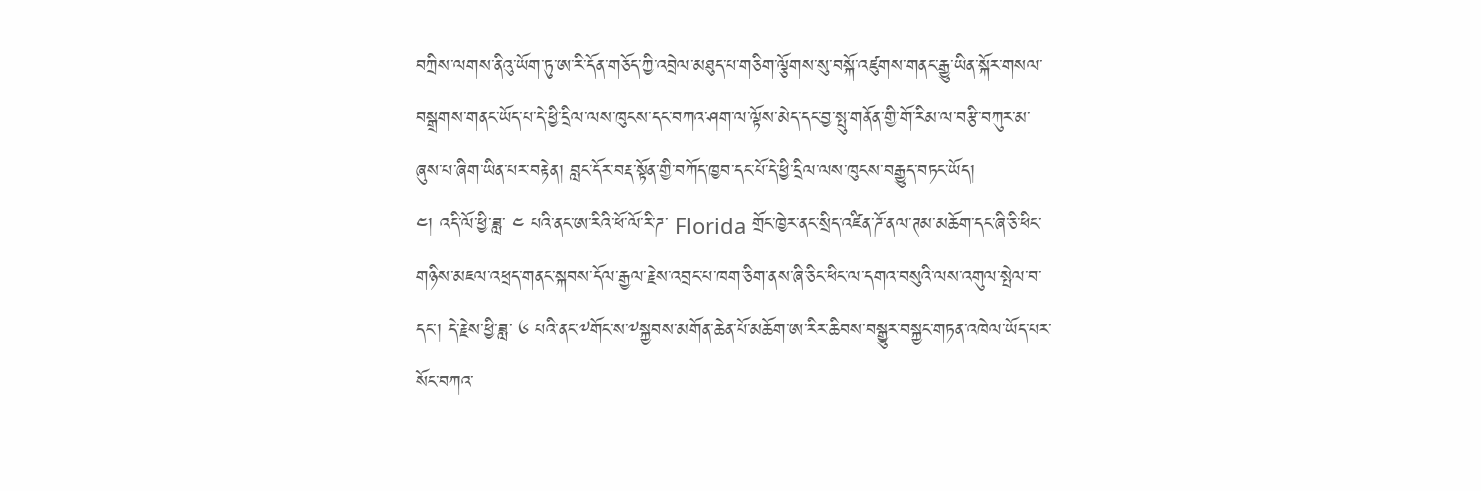བཀྲིས་ལགས་ནིའུ་ཡོག་ཏུ་ཨ་རི་དོན་གཅོད་ཀྱི་འབྲེལ་མཐུད་པ་གཅིག་ལྕོགས་སུ་བསྐོ་འཛུགས་གནང་རྒྱུ་ཡིན་སྐོར་གསལ་བསྒྲགས་གནང་ཡོད་པ་དེ་ཕྱི་དྲིལ་ལས་ཁུངས་དང་བཀའ་ཤག་ལ་ལྟོས་མེད་དང་བྱ་སྤུ་གནོན་གྱི་གོ་རིམ་ལ་བརྩི་བཀུར་མ་ཞུས་པ་ཞིག་ཡིན་པར་བརྟེན། བླང་དོར་བརྡ་སྟོན་གྱི་བཀོད་ཁྱབ་དང་པོ་དེ་ཕྱི་དྲིལ་ལས་ཁུངས་བརྒྱུད་བཏང་ཡོད།
༤། འདི་ལོ་ཕྱི་ཟླ་ ༤ པའི་ནང་ཨ་རིའི་ཕོ་ལོ་རི་ཌ་ Florida གྲོང་ཁྱེར་ནང་སྲིད་འཛིན་ཌོ་ནལ་ཊམ་མཆོག་དང་ཞི་ཅི་ཕིང་གཉིས་མཇལ་འཕྲད་གནང་སྐབས་དོལ་རྒྱལ་རྗེས་འབྲང་པ་ཁག་ཅིག་ནས་ཞི་ཅིང་ཕིང་ལ་དགའ་བསུའི་ལས་འགུལ་སྤེལ་བ་དང་། དེ་རྗེས་ཕྱི་ཟླ་ ༦ པའི་ནང་༸གོང་ས་༸སྐྱབས་མགོན་ཆེན་པོ་མཆོག་ཨ་རིར་ཆིབས་བསྒྱུར་བསྐྱང་གཏན་འཁེལ་ཡོད་པར་སོང་བཀའ་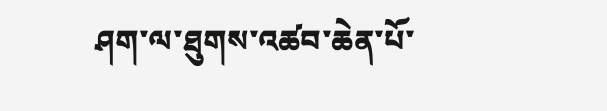ཤག་ལ་ཐུགས་འཚབ་ཆེན་པོ་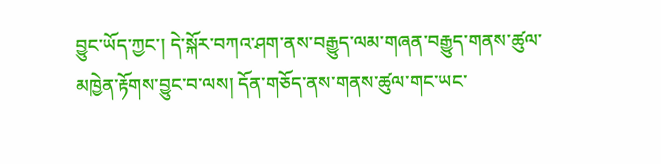བྱུང་ཡོད་ཀྱང་། དེ་སྐོར་བཀའ་ཤག་ནས་བརྒྱུད་ལམ་གཞན་བརྒྱུད་གནས་ཚུལ་མཁྱེན་རྟོགས་བྱུང་བ་ལས། དོན་གཅོད་ནས་གནས་ཚུལ་གང་ཡང་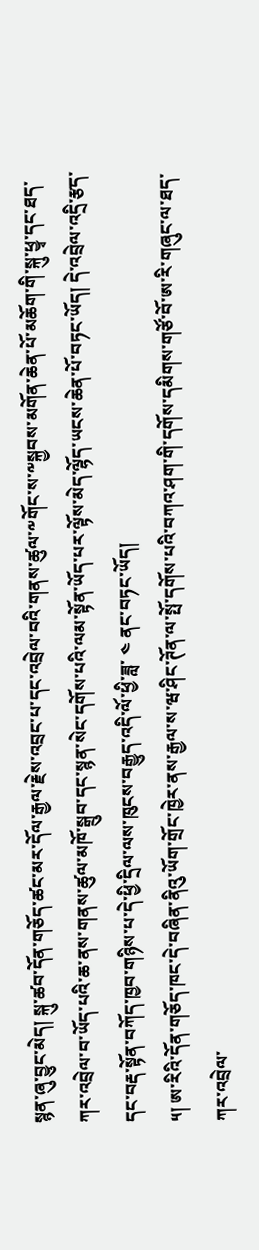སྙན་ཞུ་བྱུང་མེད། སྐུ་ཚབ་དོན་གཅོད་ཚང་མར་དོལ་རྒྱལ་རྗེས་འབྲང་པ་དང་འབྲེལ་བའི་གནས་ཚུལ་༸གོང་ས་༸སྐྱབས་མགོན་ཆེན་པོ་མཆོག་གི་སྐུ་ཕྱྭ་དང་ཐད་ཀར་འབྲེལ་བ་ཡོད་པའི་ཆ་ནས་གནས་ཚུལ་མཁོ་སྒྲུབ་དང་སྙན་སེང་དགོས་པའི་ལམ་སྟོན་ཡོད་པར་ལྟོས་མེད་ལྷོད་ཡངས་ཆེན་པོ་བཏང་ཡོད། དེ་འབྲེལ་འདྲི་རྩད་དང་བརྡ་སྟོན་བཀོད་ཁྱབ་གཉིས་པ་དེ་ཕྱི་དྲིལ་ལས་ཁུངས་བརྒྱུད་འདི་ལོ་ཕྱི་ཟླ་ ༤ ནང་བཏང་ཡོད།
༥། ཨ་རིའི་དོན་གཅོད་ཁང་དེ་བཞིན་ནིའུ་ཡོག་གྲོང་ཁྱེར་ནས་རྒྱལ་ས་ཝ་ཤིང་ཊོན་ལ་སྤོ་དགོས་པའི་བཀའ་ཤག་གི་དགོས་དམིགས་གཙོ་བོ་ཨ་རི་གཞུང་ལ་ཐད་ཀར་འབྲེལ་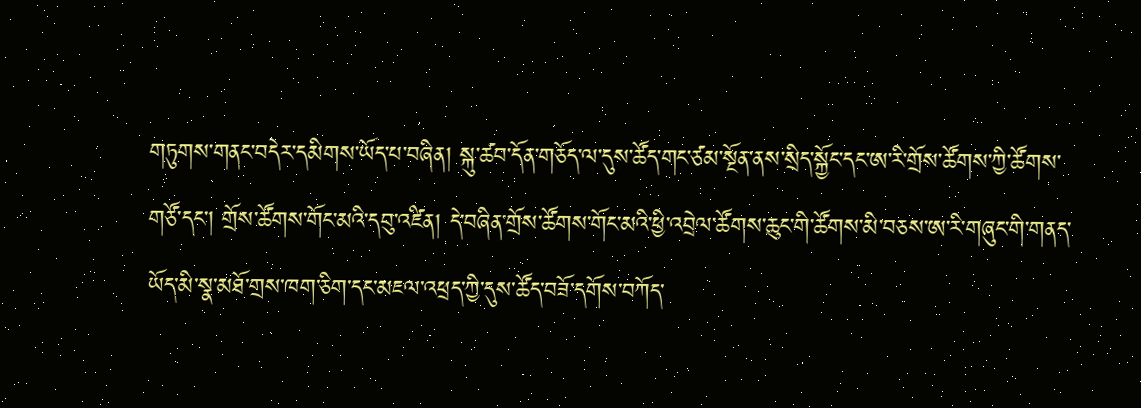གཏུགས་གནང་བདེར་དམིགས་ཡོད་པ་བཞིན། སྐུ་ཚབ་དོན་གཅོད་ལ་དུས་ཚོད་གང་ཙམ་སྔོན་ནས་སྲིད་སྐྱོང་དང་ཨ་རི་གྲོས་ཚོགས་ཀྱི་ཚོགས་གཙོ་དང་། གྲོས་ཚོགས་གོང་མའི་དབུ་འཛིན། དེ་བཞིན་གྲོས་ཚོགས་གོང་མའི་ཕྱི་འབྲེལ་ཚོགས་ཆུང་གི་ཚོགས་མི་བཅས་ཨ་རི་གཞུང་གི་གནད་ཡོད་མི་སྣ་མཐོ་གྲས་ཁག་ཅིག་དང་མཇལ་འཕྲད་ཀྱི་དུས་ཚོད་བཟོ་དགོས་བཀོད་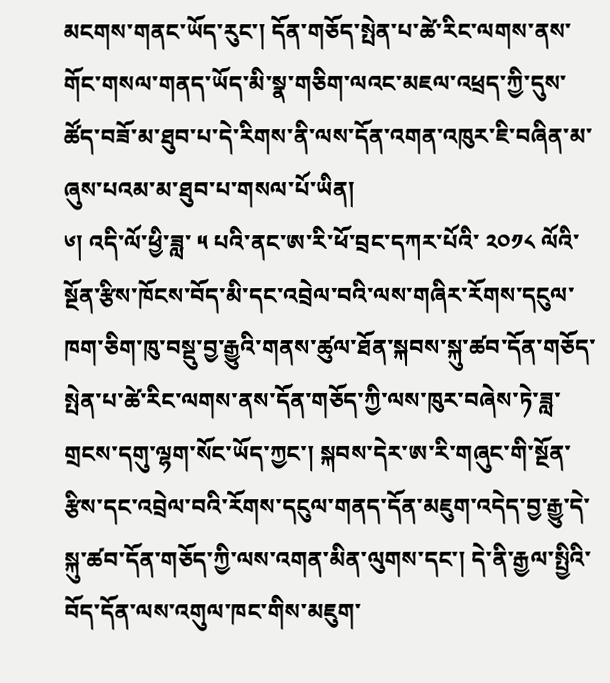མངགས་གནང་ཡོད་རུང་། དོན་གཅོད་སྤེན་པ་ཚེ་རིང་ལགས་ནས་གོང་གསལ་གནད་ཡོད་མི་སྣ་གཅིག་ལའང་མཇལ་འཕྲད་ཀྱི་དུས་ཚོད་བཟོ་མ་ཐུབ་པ་དེ་རིགས་ནི་ལས་དོན་འགན་འཁུར་ཇི་བཞིན་མ་ཞུས་པའམ་མ་ཐུབ་པ་གསལ་པོ་ཡིན།
༦། འདི་ལོ་ཕྱི་ཟླ་ ༥ པའི་ནང་ཨ་རི་ཕོ་བྲང་དཀར་པོའི་ ༢༠༡༨ ལོའི་སྔོན་རྩིས་ཁོངས་བོད་མི་དང་འབྲེལ་བའི་ལས་གཞིར་རོགས་དངུལ་ཁག་ཅིག་ཁུ་བསྡུ་བྱ་རྒྱུའི་གནས་ཚུལ་ཐོན་སྐབས་སྐུ་ཚབ་དོན་གཅོད་སྤེན་པ་ཚེ་རིང་ལགས་ནས་དོན་གཅོད་ཀྱི་ལས་ཁུར་བཞེས་ཏེ་ཟླ་གྲངས་དགུ་ལྷག་སོང་ཡོད་ཀྱང་། སྐབས་དེར་ཨ་རི་གཞུང་གི་སྔོན་རྩིས་དང་འབྲེལ་བའི་རོགས་དངུལ་གནད་དོན་མཇུག་འདེད་བྱ་རྒྱུ་དེ་སྐུ་ཚབ་དོན་གཅོད་ཀྱི་ལས་འགན་མིན་ལུགས་དང་། དེ་ནི་རྒྱལ་སྤྱིའི་བོད་དོན་ལས་འགུལ་ཁང་གིས་མཇུག་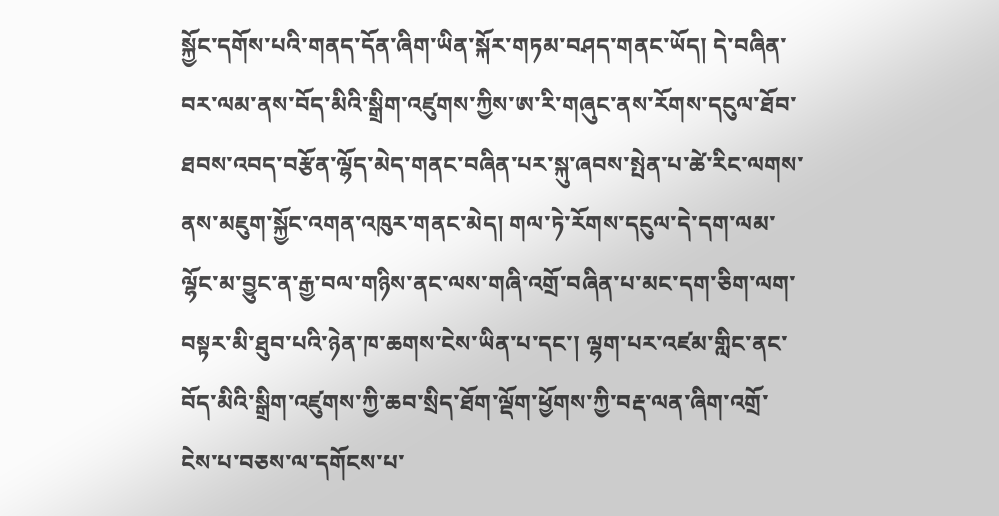སྐྱོང་དགོས་པའི་གནད་དོན་ཞིག་ཡིན་སྐོར་གཏམ་བཤད་གནང་ཡོད། དེ་བཞིན་བར་ལམ་ནས་བོད་མིའི་སྒྲིག་འཛུགས་ཀྱིས་ཨ་རི་གཞུང་ནས་རོགས་དངུལ་ཐོབ་ཐབས་འབད་བརྩོན་ལྷོད་མེད་གནང་བཞིན་པར་སྐུ་ཞབས་སྤེན་པ་ཚེ་རིང་ལགས་ནས་མཇུག་སྐྱོང་འགན་འཁུར་གནང་མེད། གལ་ཏེ་རོགས་དངུལ་དེ་དག་ལམ་ལྷོང་མ་བྱུང་ན་རྒྱ་བལ་གཉིས་ནང་ལས་གཞི་འགྲོ་བཞིན་པ་མང་དག་ཅིག་ལག་བསྟར་མི་ཐུབ་པའི་ཉེན་ཁ་ཆགས་ངེས་ཡིན་པ་དང་། ལྷག་པར་འཛམ་གླིང་ནང་བོད་མིའི་སྒྲིག་འཛུགས་ཀྱི་ཆབ་སྲིད་ཐོག་ལྡོག་ཕྱོགས་ཀྱི་བརྡ་ལན་ཞིག་འགྲོ་ངེས་པ་བཅས་ལ་དགོངས་པ་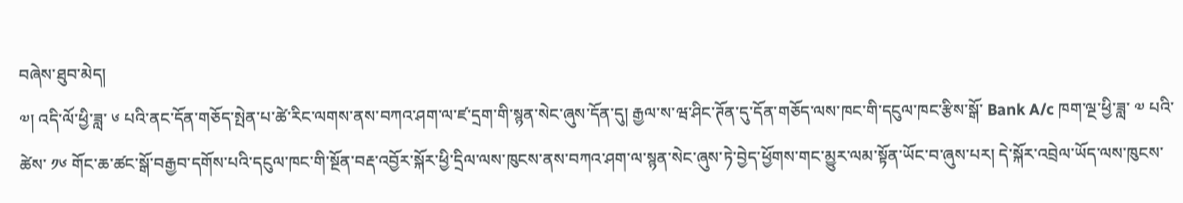བཞེས་ཐུབ་མེད།
༧། འདི་ལོ་ཕྱི་ཟླ་ ༦ པའི་ནང་དོན་གཅོད་སྤེན་པ་ཚེ་རིང་ལགས་ནས་བཀའ་ཤག་ལ་ཛ་དྲག་གི་སྙན་སེང་ཞུས་དོན་དུ། རྒྱལ་ས་ཝ་ཤིང་ཊོན་དུ་དོན་གཅོད་ལས་ཁང་གི་དངུལ་ཁང་རྩིས་སྒོ་ Bank A/c ཁག་ལྔ་ཕྱི་ཟླ་ ༧ པའི་ཚེས་ ༡༦ གོང་ཆ་ཚང་སྒོ་བརྒྱབ་དགོས་པའི་དངུལ་ཁང་གི་སྔོན་བརྡ་འབྱོར་སྐོར་ཕྱི་དྲིལ་ལས་ཁུངས་ནས་བཀའ་ཤག་ལ་སྙན་སེང་ཞུས་ཏེ་བྱེད་ཕྱོགས་གང་མྱུར་ལམ་སྟོན་ཡོང་བ་ཞུས་པར། དེ་སྐོར་འབྲེལ་ཡོད་ལས་ཁུངས་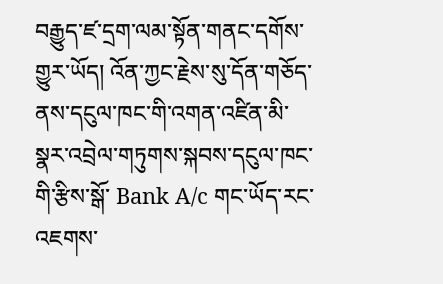བརྒྱུད་ཛ་དྲག་ལམ་སྟོན་གནང་དགོས་གྱུར་ཡོད། འོན་ཀྱང་རྗེས་སུ་དོན་གཅོད་ནས་དངུལ་ཁང་གི་འགན་འཛིན་མི་སྣར་འབྲེལ་གཏུགས་སྐབས་དངུལ་ཁང་གི་རྩིས་སྒོ་ Bank A/c གང་ཡོད་རང་འཇགས་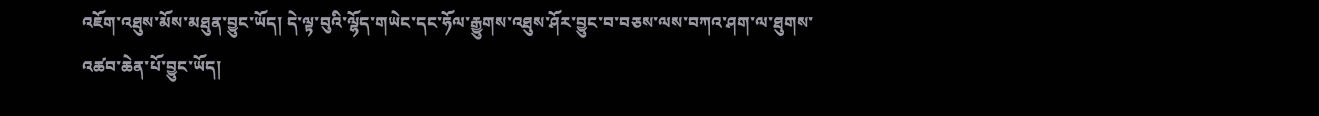འཇོག་འཐུས་མོས་མཐུན་བྱུང་ཡོད། དེ་ལྟ་བུའི་ལྷོད་གཡེང་དང་ཧོལ་རྒྱུགས་འཐུས་ཤོར་བྱུང་བ་བཅས་ལས་བཀའ་ཤག་ལ་ཐུགས་འཚབ་ཆེན་པོ་བྱུང་ཡོད།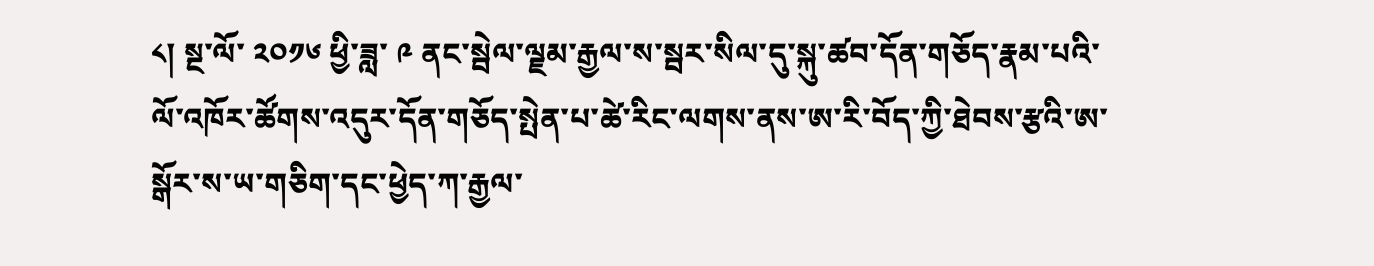༨། སྔ་ལོ་ ༢༠༡༦ ཕྱི་ཟླ་ ༩ ནང་སྦེལ་ལྗམ་རྒྱལ་ས་སྦར་སིལ་དུ་སྐུ་ཚབ་དོན་གཅོད་རྣམ་པའི་ལོ་འཁོར་ཚོགས་འདུར་དོན་གཅོད་སྤེན་པ་ཚེ་རིང་ལགས་ནས་ཨ་རི་བོད་ཀྱི་ཐེབས་རྩའི་ཨ་སྒོར་ས་ཡ་གཅིག་དང་ཕྱེད་ཀ་རྒྱལ་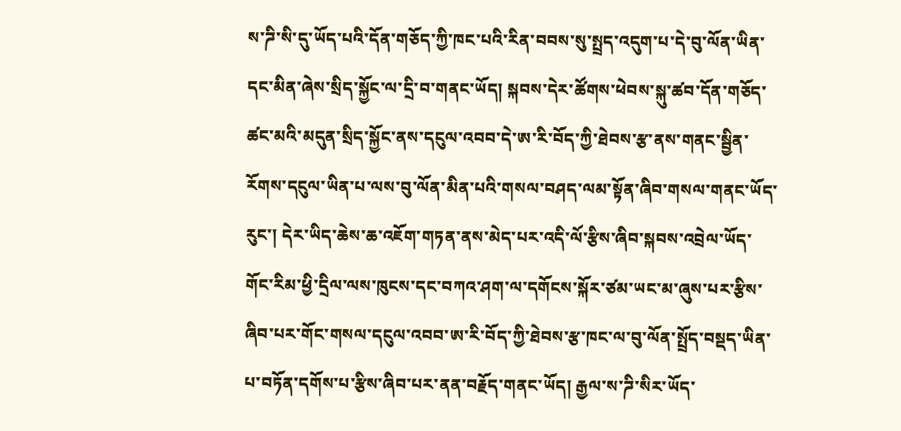ས་ཌི་སི་དུ་ཡོད་པའི་དོན་གཅོད་ཀྱི་ཁང་པའི་རིན་བབས་སུ་སྤྲད་འདུག་པ་དེ་བུ་ལོན་ཡིན་དང་མིན་ཞེས་སྲིད་སྐྱོང་ལ་དྲི་བ་གནང་ཡོད། སྐབས་དེར་ཚོགས་ཕེབས་སྐུ་ཚབ་དོན་གཅོད་ཚང་མའི་མདུན་སྲིད་སྐྱོང་ནས་དངུལ་འབབ་དེ་ཨ་རི་བོད་ཀྱི་ཐེབས་རྩ་ནས་གནང་སྦྱིན་རོགས་དངུལ་ཡིན་པ་ལས་བུ་ལོན་མིན་པའི་གསལ་བཤད་ལམ་སྟོན་ཞིབ་གསལ་གནང་ཡོད་རུང་། དེར་ཡིད་ཆེས་ཆ་འཇོག་གཏན་ནས་མེད་པར་འདི་ལོ་རྩིས་ཞིབ་སྐབས་འབྲེལ་ཡོད་གོང་རིམ་ཕྱི་དྲིལ་ལས་ཁུངས་དང་བཀའ་ཤག་ལ་དགོངས་སྐོར་ཙམ་ཡང་མ་ཞུས་པར་རྩིས་ཞིབ་པར་གོང་གསལ་དངུལ་འབབ་ཨ་རི་བོད་ཀྱི་ཐེབས་རྩ་ཁང་ལ་བུ་ལོན་སྤྲོད་བསྡད་ཡིན་པ་བཏོན་དགོས་པ་རྩིས་ཞིབ་པར་ནན་བརྗོད་གནང་ཡོད། རྒྱལ་ས་ཌི་སིར་ཡོད་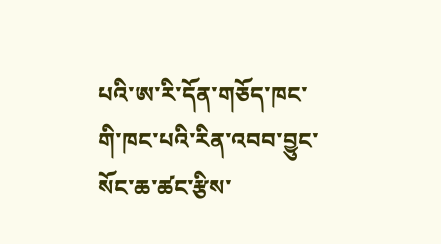པའི་ཨ་རི་དོན་གཅོད་ཁང་གི་ཁང་པའི་རིན་འབབ་བྱུང་སོང་ཆ་ཚང་རྩིས་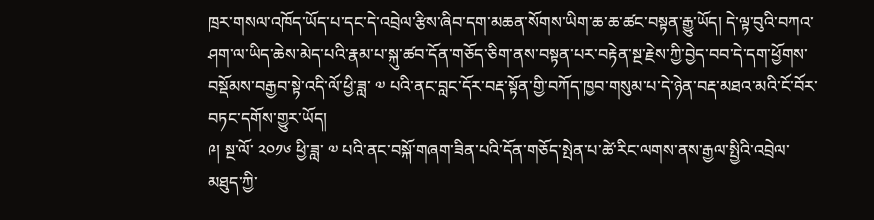ཁྲར་གསལ་འཁོད་ཡོད་པ་དང་དེ་འབྲེལ་རྩིས་ཞིབ་དག་མཆན་སོགས་ཡིག་ཆ་ཆ་ཚང་བསྟན་རྒྱུ་ཡོད། དེ་ལྟ་བུའི་བཀའ་ཤག་ལ་ཡིད་ཆེས་མེད་པའི་རྣམ་པ་སྐུ་ཚབ་དོན་གཅོད་ཅིག་ནས་བསྟན་པར་བརྟེན་སྔ་རྗེས་ཀྱི་བྱེད་བབ་དེ་དག་ཕྱོགས་བསྡོམས་བརྒྱབ་སྟེ་འདི་ལོ་ཕྱི་ཟླ་ ༧ པའི་ནང་བླང་དོར་བརྡ་སྟོན་གྱི་བཀོད་ཁྱབ་གསུམ་པ་དེ་ཉེན་བརྡ་མཐའ་མའི་ངོ་བོར་བཏང་དགོས་གྱུར་ཡོད།
༩། སྔ་ལོ་ ༢༠༡༦ ཕྱི་ཟླ་ ༧ པའི་ནང་བསྐོ་གཞག་ཟིན་པའི་དོན་གཅོད་སྤེན་པ་ཚེ་རིང་ལགས་ནས་རྒྱལ་སྤྱིའི་འབྲེལ་མཐུད་ཀྱི་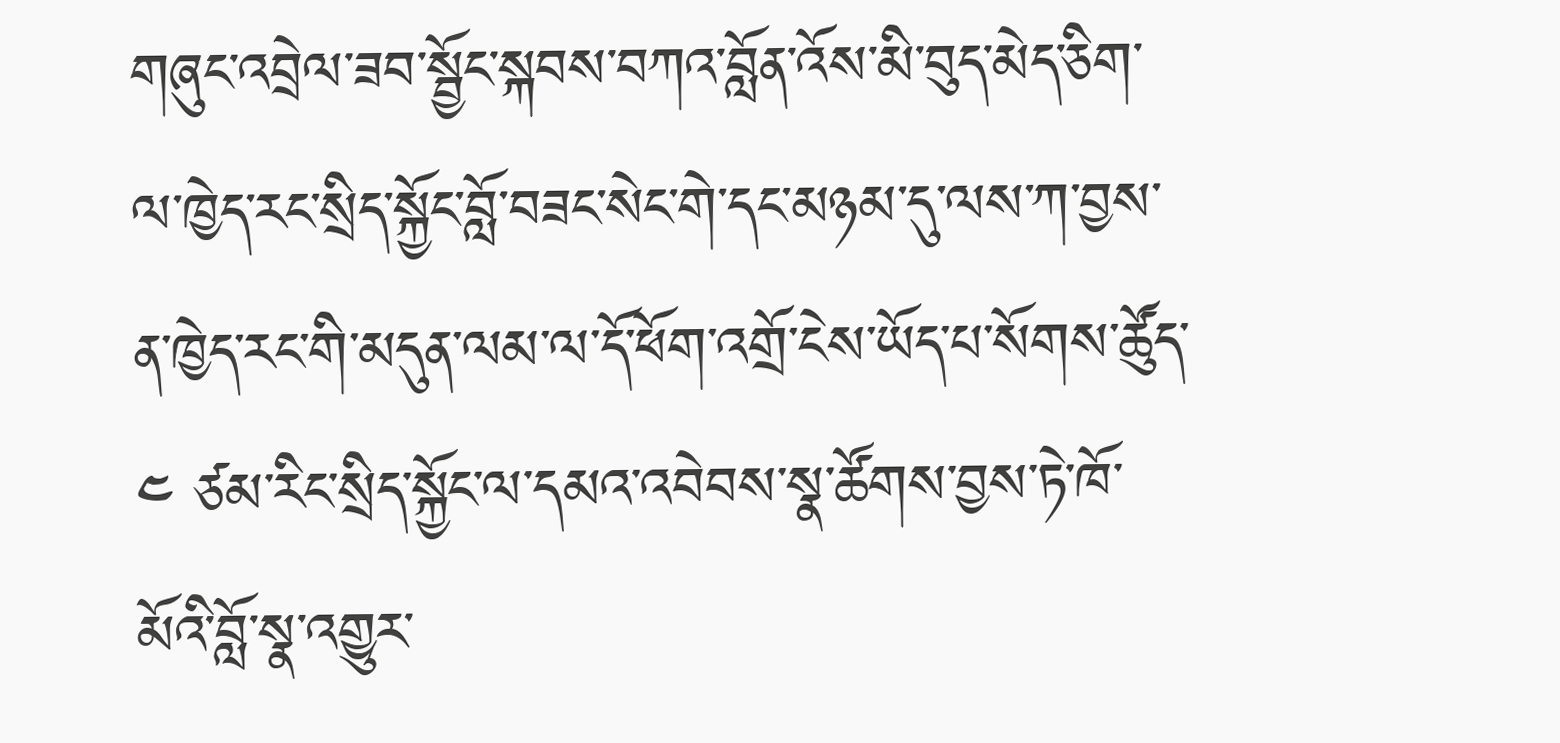གཞུང་འབྲེལ་ཟབ་སྦྱོང་སྐབས་བཀའ་བློན་འོས་མི་བུད་མེད་ཅིག་ལ་ཁྱེད་རང་སྲིད་སྐྱོང་བློ་བཟང་སེང་གེ་དང་མཉམ་དུ་ལས་ཀ་བྱས་ན་ཁྱེད་རང་གི་མདུན་ལམ་ལ་དོ་ཕོག་འགྲོ་ངེས་ཡོད་པ་སོགས་ཚོུད་ ༤ ཙམ་རིང་སྲིད་སྐྱོང་ལ་དམའ་འབེབས་སྣ་ཚོགས་བྱས་ཏེ་ཁོ་མོའི་བློ་སྣ་འགྱུར་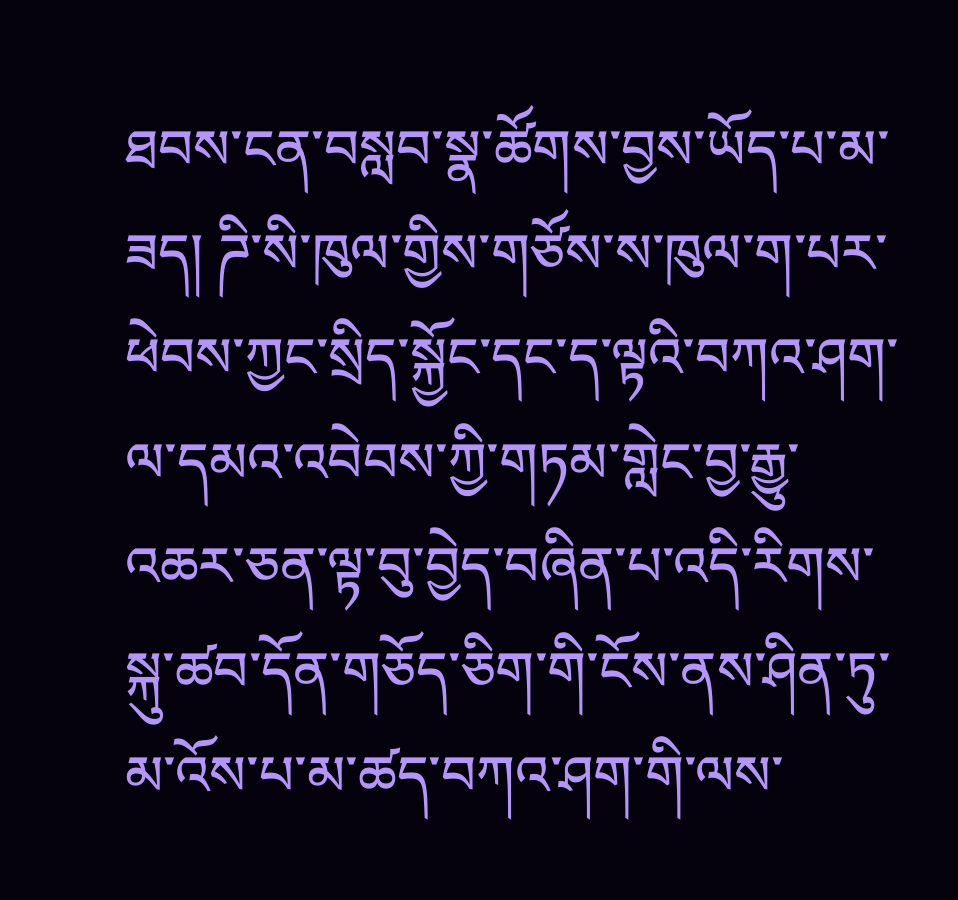ཐབས་ངན་བསླབ་སྣ་ཚོགས་བྱས་ཡོད་པ་མ་ཟད། ཌི་སི་ཁུལ་གྱིས་གཙོས་ས་ཁུལ་ག་པར་ཕེབས་ཀྱང་སྲིད་སྐྱོང་དང་ད་ལྟའི་བཀའ་ཤག་ལ་དམའ་འབེབས་ཀྱི་གཏམ་གླེང་བྱ་རྒྱུ་འཆར་ཅན་ལྟ་བུ་བྱེད་བཞིན་པ་འདི་རིགས་སྐུ་ཚབ་དོན་གཅོད་ཅིག་གི་ངོས་ནས་ཤིན་ཏུ་མ་འོས་པ་མ་ཚད་བཀའ་ཤག་གི་ལས་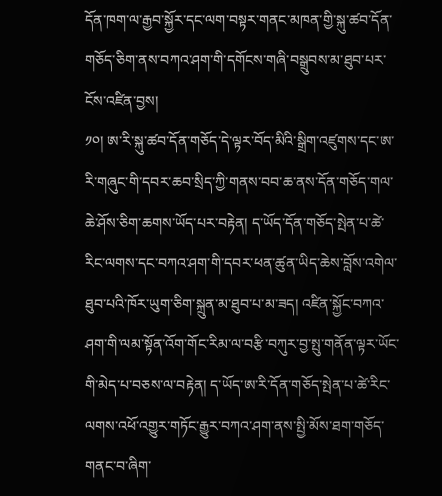དོན་ཁག་ལ་རྒྱབ་སྐྱོར་དང་ལག་བསྟར་གནང་མཁན་གྱི་སྐུ་ཚབ་དོན་གཅོད་ཅིག་ནས་བཀའ་ཤག་གི་དགོངས་གཞི་བསྒྲུབས་མ་ཐུབ་པར་ངོས་འཛིན་བྱས།
༡༠། ཨ་རི་སྐུ་ཚབ་དོན་གཅོད་དེ་ལྟར་བོད་མིའི་སྒྲིག་འཛུགས་དང་ཨ་རི་གཞུང་གི་དབར་ཆབ་སྲིད་ཀྱི་གནས་བབ་ཆ་ནས་དོན་གཅོད་གལ་ཆེ་ཤོས་ཅིག་ཆགས་ཡོད་པར་བརྟེན། ད་ཡོད་དོན་གཅོད་སྤེན་པ་ཚེ་རིང་ལགས་དང་བཀའ་ཤག་གི་དབར་ཕན་ཚུན་ཡིད་ཆེས་བློས་འགེལ་ཐུབ་པའི་ཁོར་ཡུག་ཅིག་སྐྲུན་མ་ཐུབ་པ་མ་ཟད། འཛིན་སྐྱོང་བཀའ་ཤག་གི་ལམ་སྟོན་འོག་གོང་རིམ་ལ་བརྩི་བཀུར་བྱ་སྤུ་གནོན་ལྟར་ཡོང་གི་མེད་པ་བཅས་ལ་བརྟེན། ད་ཡོད་ཨ་རི་དོན་གཅོད་སྤེན་པ་ཚེ་རིང་ལགས་འཕོ་འགྱུར་གཏོང་རྒྱུར་བཀའ་ཤག་ནས་སྤྱི་མོས་ཐག་གཅོད་གནང་བ་ཞིག་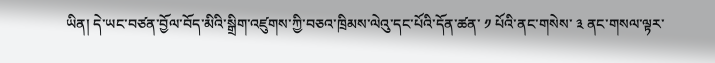ཡིན། དེ་ཡང་བཙན་བྱོལ་བོད་མིའི་སྒྲིག་འཛུགས་ཀྱི་བཅའ་ཁྲིམས་ལེའུ་དང་པོའི་དོན་ཚན་ ༡ པོའི་ནང་གསེས་ ༣ ནང་གསལ་ལྟར་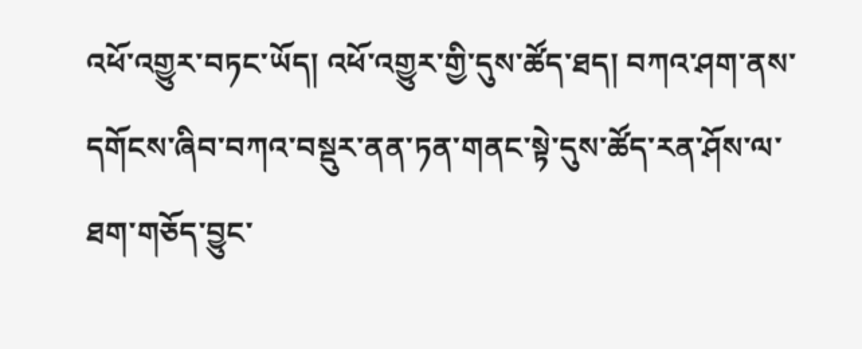འཕོ་འགྱུར་བཏང་ཡོད། འཕོ་འགྱུར་གྱི་དུས་ཚོད་ཐད། བཀའ་ཤག་ནས་དགོངས་ཞིབ་བཀའ་བསྡུར་ནན་ཏན་གནང་སྟེ་དུས་ཚོད་རན་ཤོས་ལ་ཐག་གཅོད་བྱུང་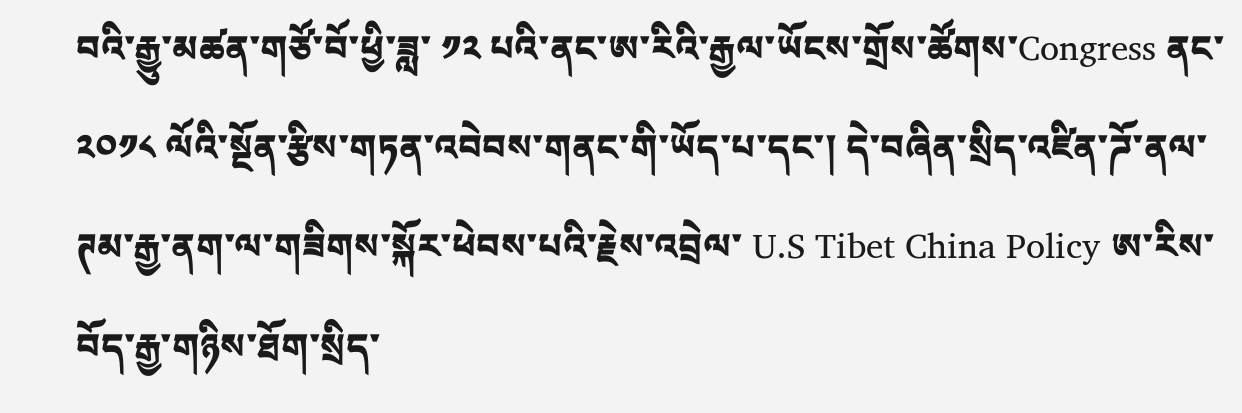བའི་རྒྱུ་མཚན་གཙོ་བོ་ཕྱི་ཟླ་ ༡༢ པའི་ནང་ཨ་རིའི་རྒྱལ་ཡོངས་གྲོས་ཚོགས་Congress ནང་ ༢༠༡༨ ལོའི་སྔོན་རྩིས་གཏན་འབེབས་གནང་གི་ཡོད་པ་དང་། དེ་བཞིན་སྲིད་འཛིན་ཌོ་ནལ་ཊམ་རྒྱ་ནག་ལ་གཟིགས་སྐོར་ཕེབས་པའི་རྗེས་འབྲེལ་ U.S Tibet China Policy ཨ་རིས་  བོད་རྒྱ་གཉིས་ཐོག་སྲིད་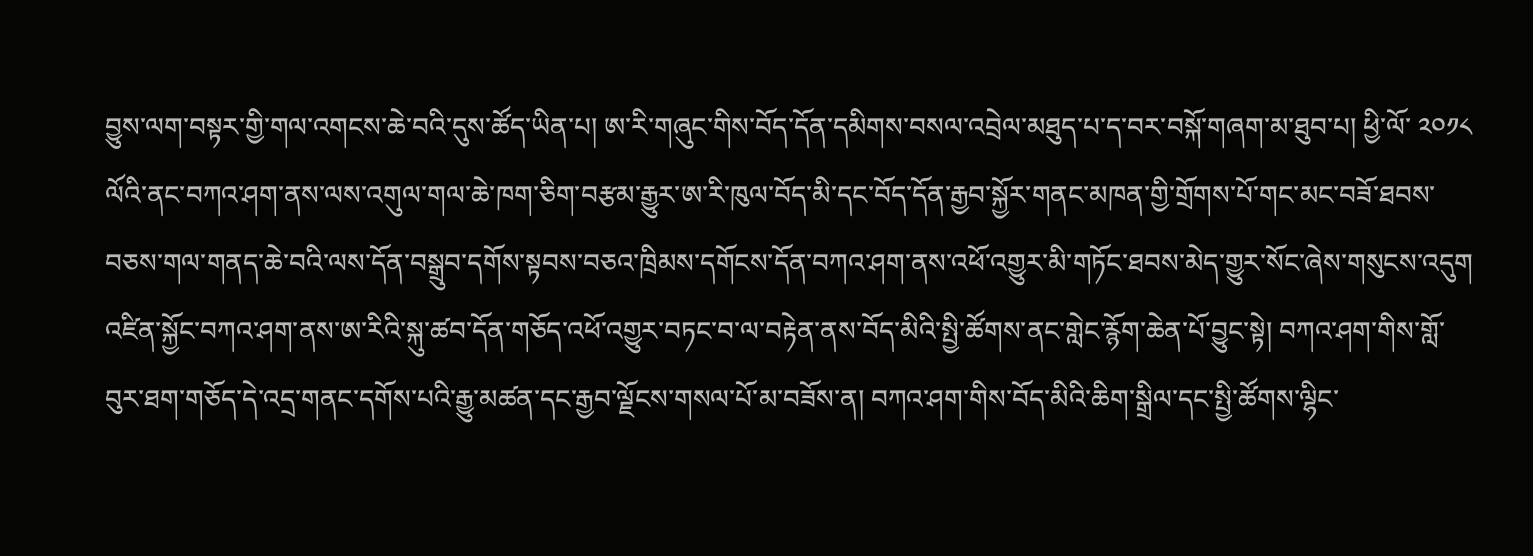བྱུས་ལག་བསྟར་གྱི་གལ་འགངས་ཆེ་བའི་དུས་ཚོད་ཡིན་པ། ཨ་རི་གཞུང་གིས་བོད་དོན་དམིགས་བསལ་འབྲེལ་མཐུད་པ་ད་བར་བསྐོ་གཞག་མ་ཐུབ་པ། ཕྱི་ལོ་ ༢༠༡༨ ལོའི་ནང་བཀའ་ཤག་ནས་ལས་འགུལ་གལ་ཆེ་ཁག་ཅིག་བརྩམ་རྒྱུར་ཨ་རི་ཁུལ་བོད་མི་དང་བོད་དོན་རྒྱབ་སྐྱོར་གནང་མཁན་གྱི་གྲོགས་པོ་གང་མང་བཟོ་ཐབས་བཅས་གལ་གནད་ཆེ་བའི་ལས་དོན་བསྒྲུབ་དགོས་སྟབས་བཅའ་ཁྲིམས་དགོངས་དོན་བཀའ་ཤག་ནས་འཕོ་འགྱུར་མི་གཏོང་ཐབས་མེད་གྱུར་སོང་ཞེས་གསུངས་འདུག
འཛིན་སྐྱོང་བཀའ་ཤག་ནས་ཨ་རིའི་སྐུ་ཚབ་དོན་གཅོད་འཕོ་འགྱུར་བཏང་བ་ལ་བརྟེན་ནས་བོད་མིའི་སྤྱི་ཚོགས་ནང་གླེང་རྙོག་ཆེན་པོ་བྱུང་སྟེ། བཀའ་ཤག་གིས་གློ་བུར་ཐག་གཅོད་དེ་འདྲ་གནང་དགོས་པའི་རྒྱུ་མཚན་དང་རྒྱབ་ལྗོངས་གསལ་པོ་མ་བཟོས་ན། བཀའ་ཤག་གིས་བོད་མིའི་ཆིག་སྒྲིལ་དང་སྤྱི་ཚོགས་ལྷིང་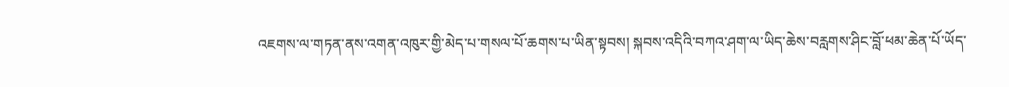འཇགས་ལ་གཏན་ནས་འགན་འཁུར་གྱི་མེད་པ་གསལ་པོ་ཆགས་པ་ཡིན་སྟབས། སྐབས་འདིའི་བཀའ་ཤག་ལ་ཡིད་ཆེས་བརླགས་ཤིང་བློ་ཕམ་ཆེན་པོ་ཡོད་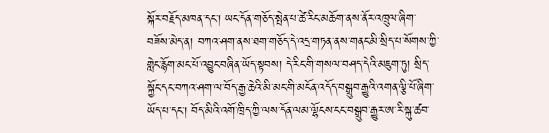སྐོར་བརྗོད་མཁན་དང་། ཡང་དོན་གཅོད་སྤེན་པ་ཚེ་རིང་མཆོག་ནས་ནོར་འཁྲུལ་ཞིག་བཟོས་མེད་ན། བཀའ་ཤག་ནས་ཐག་གཅོད་དེ་འདྲ་གཏན་ནས་གནང་མི་སྲིད་པ་སོགས་ཀྱི་གླེང་རྙོག་མང་པོ་འབྱུང་བཞིན་ཡོད་སྟབས། དེ་རིང་གི་གསལ་བཤད་དེའི་མཇུག་ཏུ། སྲིད་སྐྱོང་དང་བཀའ་ཤག་ལ་བོད་རྒྱ་ཆེའི་མི་མང་གི་མངོན་འདོད་བསྒྲུབ་རྒྱུའི་འགན་ལྕི་པོ་ཞིག་ཡོད་པ་དང་། བོད་མིའི་འགོ་ཁྲིད་ཀྱི་ལས་དོན་ལམ་ལྷོངས་ངང་བསྒྲུབ་རྒྱུར་ཨ་རི་སྐུ་ཚབ་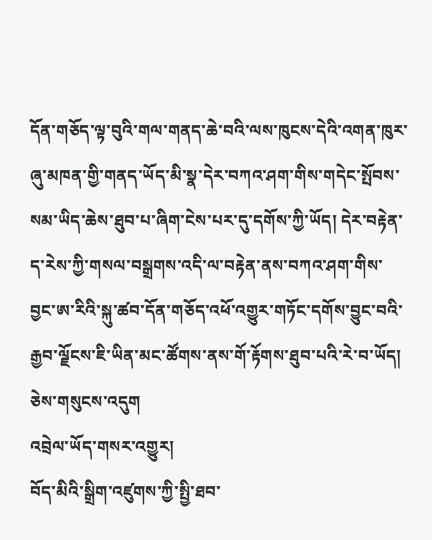དོན་གཅོད་ལྟ་བུའི་གལ་གནད་ཆེ་བའི་ལས་ཁུངས་དེའི་འགན་ཁུར་ཞུ་མཁན་གྱི་གནད་ཡོད་མི་སྣ་དེར་བཀའ་ཤག་གིས་གདེང་སྤོབས་སམ་ཡིད་ཆེས་ཐུབ་པ་ཞིག་ངེས་པར་དུ་དགོས་ཀྱི་ཡོད། དེར་བརྟེན་ད་རེས་ཀྱི་གསལ་བསྒྲགས་འདི་ལ་བརྟེན་ནས་བཀའ་ཤག་གིས་བྱང་ཨ་རིའི་སྐུ་ཚབ་དོན་གཅོད་འཕོ་འགྱུར་གཏོང་དགོས་བྱུང་བའི་རྒྱབ་ལྗོངས་ཇི་ཡིན་མང་ཚོགས་ནས་གོ་རྟོགས་ཐུབ་པའི་རེ་བ་ཡོད། ཅེས་གསུངས་འདུག
འབྲེལ་ཡོད་གསར་འགྱུར།
བོད་མིའི་སྒྲིག་འཛུགས་ཀྱི་སྤྱི་ཐབ་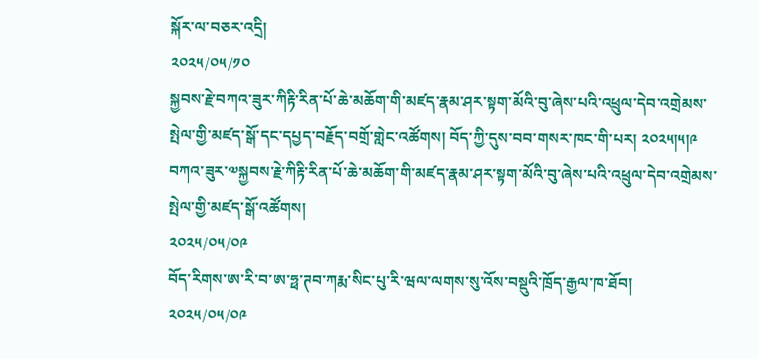སྐོར་ལ་བཅར་འདྲི།
༢༠༢༥/༠༥/༡༠
སྐྱབས་རྗེ་བཀའ་ཟུར་ཀིརྟི་རིན་པོ་ཆེ་མཆོག་གི་མཛད་རྣམ་ཤར་སྟག་མོའི་བུ་ཞེས་པའི་འཕྲུལ་དེབ་འགྲེམས་སྤེལ་གྱི་མཛད་སྒོ་དང་དཔྱད་བརྗོད་བགྲོ་གླེང་འཚོགས། བོད་ཀྱི་དུས་བབ་གསར་ཁང་གི་པར། ༢༠༢༥།༥།༩
བཀའ་ཟུར་༧སྐྱབས་རྗེ་ཀིརྟི་རིན་པོ་ཆེ་མཆོག་གི་མཛད་རྣམ་ཤར་སྟག་མོའི་བུ་ཞེས་པའི་འཕྲུལ་དེབ་འགྲེམས་སྤེལ་གྱི་མཛད་སྒོ་འཚོགས།
༢༠༢༥/༠༥/༠༩
བོད་རིགས་ཨ་རི་བ་ཨ་ཧྥ་ཊབ་ཀརྨ་སིང་པུ་རི་ཝལ་ལགས་སུ་འོས་བསྡུའི་ཁྲོད་རྒྱལ་ཁ་ཐོབ།
༢༠༢༥/༠༥/༠༩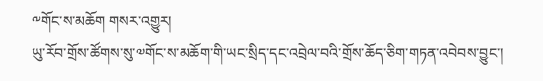༸གོང་ས་མཆོག གསར་འགྱུར།
ཡུ་རོབ་གྲོས་ཚོགས་སུ་༧གོང་ས་མཆོག་གི་ཡང་སྲིད་དང་འབྲེལ་བའི་གྲོས་ཆོད་ཅིག་གཏན་འབེབས་བྱུང་།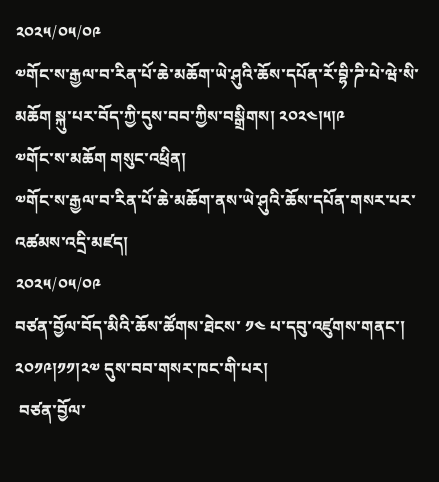༢༠༢༥/༠༥/༠༩
༧གོང་ས་རྒྱལ་བ་རིན་པོ་ཆེ་མཆོག་ཡེ་ཤུའི་ཆོས་དཔོན་རོ་བྷི་ཌི་པེ་ཝེ་སི་མཆོག སྐུ་པར་བོད་ཀྱི་དུས་བབ་ཀྱིས་བསྒྲིགས། ༢༠༢༤།༥།༩
༧གོང་ས་མཆོག གསུང་འཕྲིན།
༧གོང་ས་རྒྱལ་བ་རིན་པོ་ཆེ་མཆོག་ནས་ཡེ་ཤུའི་ཆོས་དཔོན་གསར་པར་འཚམས་འདྲི་མཛད།
༢༠༢༥/༠༥/༠༩
བཙན་བྱོལ་བོད་མིའི་ཆོས་ཚོགས་ཐེངས་ ༡༤ པ་དབུ་འཛུགས་གནང་། ༢༠༡༩།༡༡།༢༧ དུས་བབ་གསར་ཁང་གི་པར།
 བཙན་བྱོལ་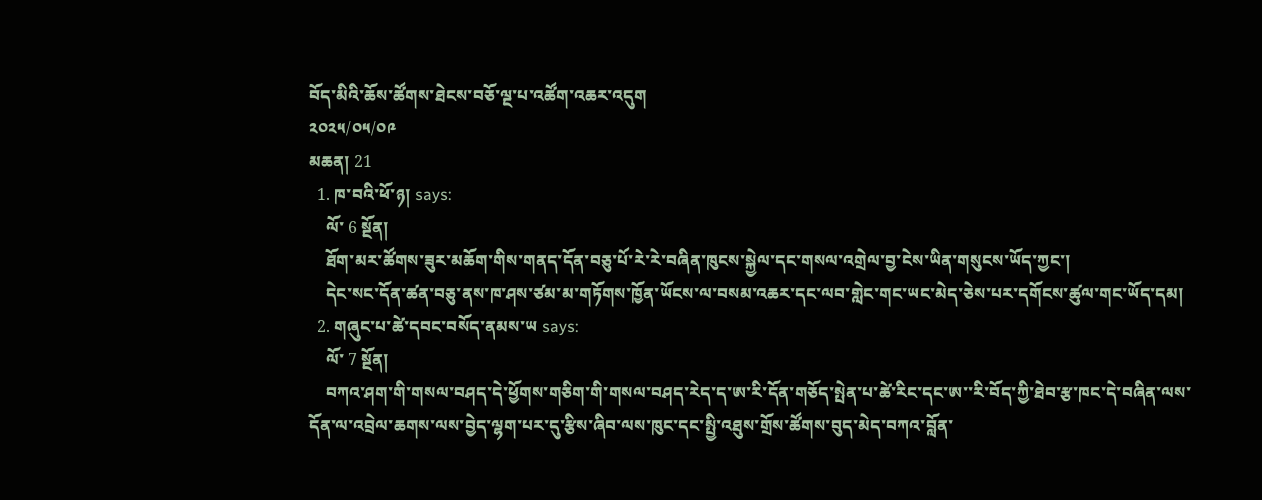བོད་མིའི་ཆོས་ཚོགས་ཐེངས་བཅོ་ལྔ་པ་འཚོག་འཆར་འདུག
༢༠༢༥/༠༥/༠༩
མཆན། 21
  1. ཁ་བའི་ཕོ་ཉ། says:
    ལོ་ 6 སྔོན།
    ཐོག་མར་ཚོགས་ཟུར་མཆོག་གིས་གནད་དོན་བཅུ་པོ་རེ་རེ་བཞིན་ཁུངས་སྐྱེལ་དང་གསལ་འགྲེལ་བྱ་ངེས་ཡིན་གསུངས་ཡོད་ཀྱང་།
    དེང་སང་དོན་ཚན་བཅུ་ནས་ཁ་ཤས་ཙམ་མ་གཏོགས་ཁྱོན་ཡོངས་ལ་བསམ་འཆར་དང་ལབ་གླེང་གང་ཡང་མེད་ཅེས་པར་དགོངས་ཚུལ་གང་ཡོད་དམ།
  2. གཞུང་པ་ཚེ་དབང་བསོད་ནམས་ཡ says:
    ལོ་ 7 སྔོན།
    བཀའ་ཤག་གི་གསལ་བཤད་དེ་ཕྱོགས་གཅིག་གི་གསལ་བཤད་རེད་ད་ཨ་རི་དོན་གཅོད་སྤེན་པ་ཚེ་རིང་དང་ཨ་་རི་བོད་ཀྱི་ཐེབ་རྩ་ཁང་དེ་བཞིན་ལས་དོན་ལ་འབྲེལ་ཆགས་ལས་བྱེད་ལྷག་པར་དུ་རྩིས་ཞིབ་ལས་ཁུང་དང་སྤྱི་འཐུས་གྲོས་ཚོགས་བུད་མེད་བཀའ་བློན་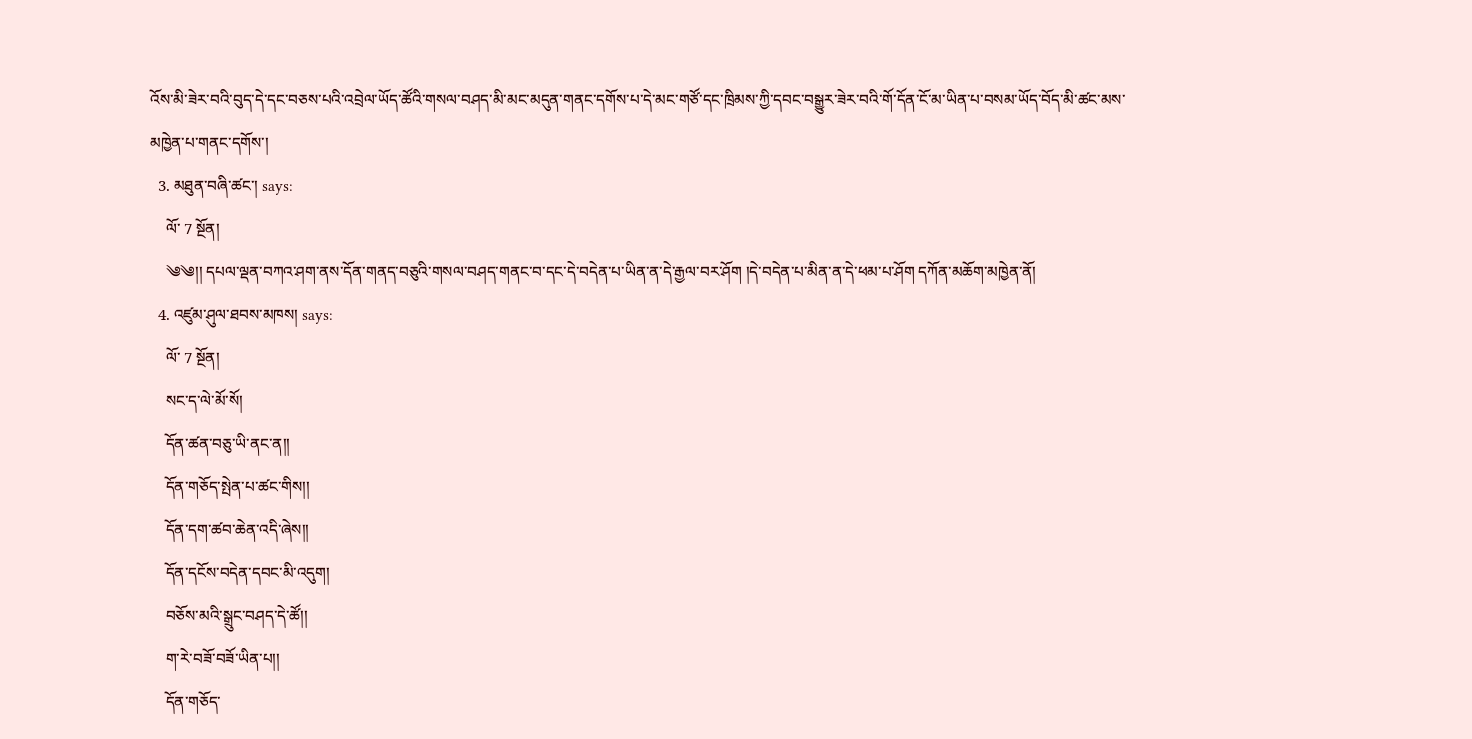འོས་མི་ཟེར་བའི་བུད་དེ་དང་བཅས་པའི་འབྲེལ་ཡོད་ཚོའི་གསལ་བཤད་མི་མང་མདུན་གནང་དགོས་པ་དེ་མང་གཙོ་དང་ཁྲིམས་ཀྱི་དབང་བསྒྱུར་ཟེར་བའི་གོ་དོན་ངོ་མ་ཡིན་པ་བསམ་ཡོད་བོད་མི་ཚང་མས་མཁྱེན་པ་གནང་དགོས་།
  3. མཐུན་བཞི་ཚང་། says:
    ལོ་ 7 སྔོན།
    ༄༄།། དཔལ་ལྡན་བཀའ་ཤག་ནས་དོན་གནད་བཅུའི་གསལ་བཤད་གནང་བ་དང་དེ་བདེན་པ་ཡིན་ན་དེ་རྒྱལ་བར་ཤོག །དེ་བདེན་པ་མིན་ན་དེ་ཕམ་པ་ཤོག དཀོན་མཆོག་མཁྱེན་ནོ།
  4. འཛུམ་ཤུལ་ཐབས་མཁས། says:
    ལོ་ 7 སྔོན།
    སང་ད་ལེ་མོ་སོ།
    དོན་ཚན་བཅུ་ཡི་ནང་ན།།
    དོན་གཅོད་སྤེན་པ་ཚང་གིས།།
    དོན་དག་ཚབ་ཆེན་འདི་ཞེས།།
    དོན་དངོས་བདེན་དབང་མི་འདུག།
    བཅོས་མའི་སྒྲུང་བཤད་དེ་ཚོ།།
    ག་རེ་བཟོ་བཟོ་ཡིན་པ།།
    དོན་གཅོད་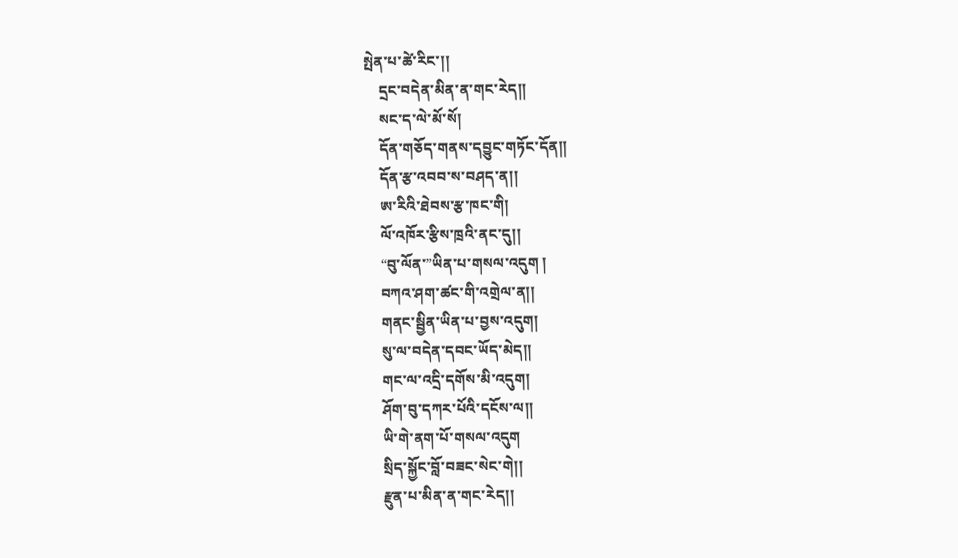སྤེན་པ་ཚེ་རིང་།།
    དྲང་བདེན་མིན་ན་གང་རེད།།
    སང་ད་ལེ་མོ་སོ།
    དོན་གཅོད་གནས་དབྱུང་གཏོང་དོན།།
    དོན་རྩ་འབབ་ས་བཤད་ན།།
    ཨ་རིའི་ཐེབས་རྩ་ཁང་གི།
    ལོ་འཁོར་རྩིས་ཁྲའི་ནང་དུ།།
    “བུ་ལོན་”ཡིན་པ་གསལ་འདུག །
    བཀའ་ཤག་ཚང་གི་འགྲེལ་ན།།
    གནང་སྦྱིན་ཡིན་པ་བྱས་འདུག།
    སུ་ལ་བདེན་དབང་ཡོད་མེད།།
    གང་ལ་འདྲི་དགོས་མི་འདུག།
    ཤོག་བུ་དཀར་པོའི་དངོས་ལ།།
    ཡི་གེ་ནག་པོ་གསལ་འདུག
    སྲིད་སྐྱོང་བློ་བཟང་སེང་གེ།།
    རྫུན་པ་མིན་ན་གང་རེད།།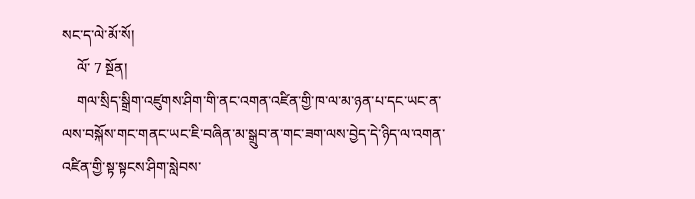སང་ད་ལེ་མོ་སོ།
    ལོ་ 7 སྔོན།
    གལ་སྲིད་སྒྲིག་འཛུགས་ཤིག་གི་ནང་འགན་འཛིན་གྱི་ཁ་ལ་མ་ཉན་པ་དང་ཡང་ན་ལས་བསྐོས་གང་གནང་ཡང་ཇི་བཞིན་མ་སྒྲུབ་ན་གང་ཟག་ལས་བྱེད་དེ་ཉིད་ལ་འགན་འཛིན་གྱི་སྟ་སྟངས་ཤིག་སླེབས་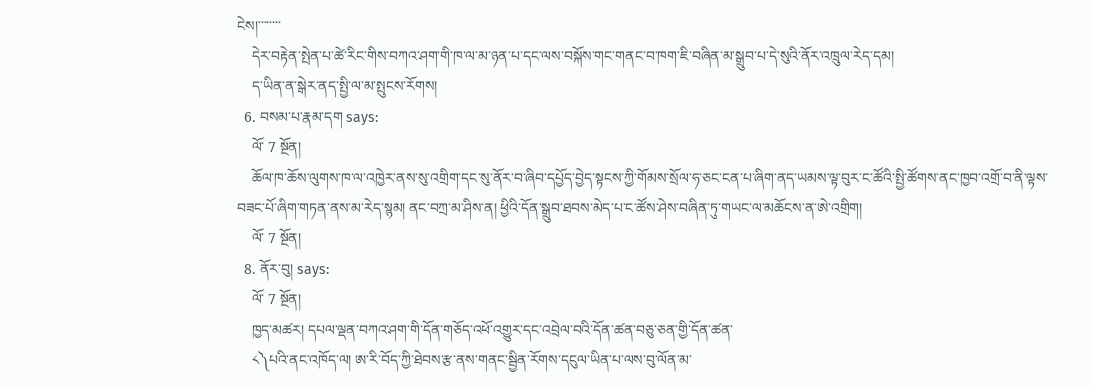ངེས།་་་་་་་་
    དེར་བརྟེན་སྤེན་པ་ཚེ་རིང་གིས་བཀའ་ཤག་གི་ཁ་ལ་མ་ཉན་པ་དང་ལས་བསྐོས་གང་གནང་བ་ཁག་ཇི་བཞིན་མ་སྒྲུབ་པ་དེ་སུའི་ནོར་འཁྲུལ་རེད་དམ།
    ད་ཡིན་ན་སྒེར་ནད་སྤྱི་ལ་མ་སྤུངས་རོགས།
  6. བསམ་པ་རྣམ་དག says:
    ལོ་ 7 སྔོན།
    ཆོལ་ཁ་ཆོས་ལུགས་ཁ་ལ་འཁྱེར་ནས་སུ་འགྲིག་དང་སུ་ནོར་བ་ཞིབ་དཔྱོད་བྱེད་སྟངས་ཀྱི་གོམས་སྲོལ་ཧ་ཅང་ངན་པ་ཞིག་ནད་ཡམས་ལྟ་བུར་ང་ཚོའི་སྤྱི་ཚོགས་ནང་ཁྱབ་འགྲོ་བ་ནི་ལྟས་བཟང་པོ་ཞིག་གཏན་ནས་མ་རེད་སྙམ། ནང་བཀྲ་མ་ཤིས་ན། ཕྱིའི་དོན་སྒྲུབ་ཐབས་མེད་པ་ང་ཚོས་ཤེས་བཞིན་ཏུ་གཡང་ལ་མཆོངས་ན་ཨེ་འགྲིག།
    ལོ་ 7 སྔོན།
  8. ནོར་བུ། says:
    ལོ་ 7 སྔོན།
    ཁྱད་མཚར། དཔལ་ལྡན་བཀའ་ཤག་གི་དོན་གཅོད་འཕོ་འགྱུར་དང་འབྲེལ་བའི་དོན་ཚན་བཅུ་ཅན་གྱི་དོན་ཚན་
    ༨༽པའི་ནང་འཁོད་ལ། ཨ་རི་བོད་ཀྱི་ཐེབས་རྩ་ནས་གནང་སྦྱིན་རོགས་དངུལ་ཡིན་པ་ལས་བུ་ལོན་མ་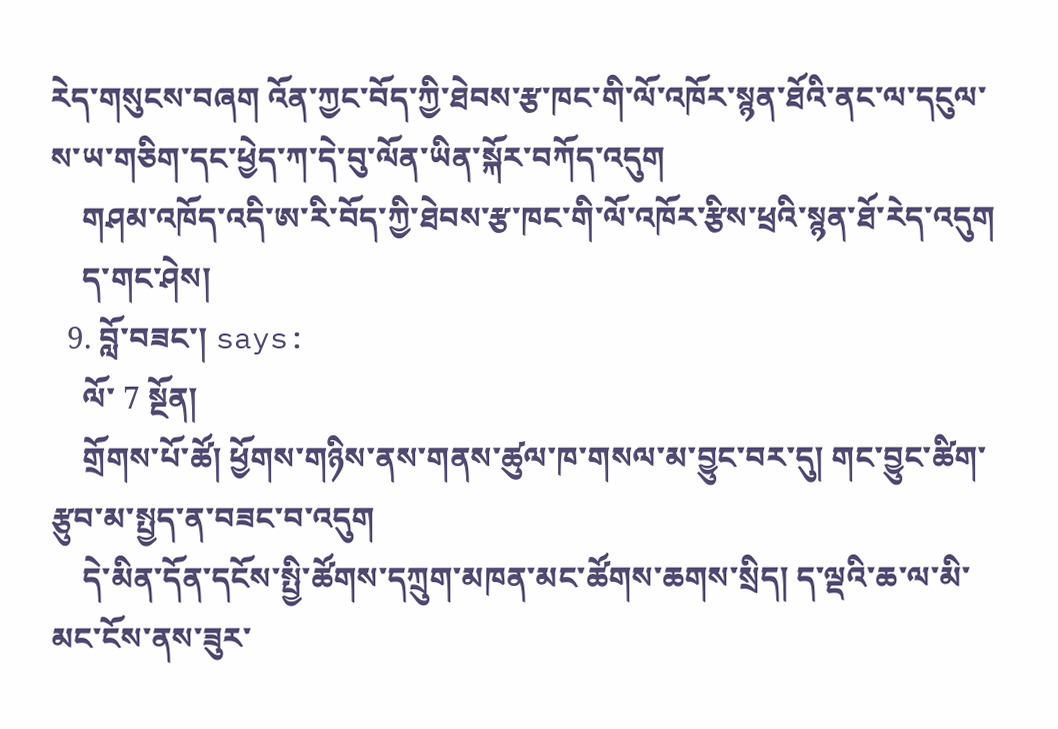རེད་གསུངས་བཞག འོན་ཀྱང་བོད་ཀྱི་ཐེབས་རྩ་ཁང་གི་ལོ་འཁོར་སྙན་ཐོའི་ནང་ལ་དངུལ་ས་ཡ་གཅིག་དང་ཕྱེད་ཀ་དེ་བུ་ལོན་ཡིན་སྐོར་བཀོད་འདུག
    གཤམ་འཁོད་འདི་ཨ་རི་བོད་ཀྱི་ཐེབས་རྩ་ཁང་གི་ལོ་འཁོར་རྩིས་ཕྲའི་སྙན་ཐོ་རེད་འདུག
    ད་གང་ཤེས།
  9. བློ་བཟང་། says:
    ལོ་ 7 སྔོན།
    གྲོགས་པོ་ཚོ། ཕྱོགས་གཉིས་ནས་གནས་ཚུལ་ཁ་གསལ་མ་བྱུང་བར་དུ། གང་བྱུང་ཚིག་རྩུབ་མ་སྤྱད་ན་བཟང་བ་འདུག
    དེ་མིན་དོན་དངོས་སྤྱི་ཚོགས་དཀྲུག་མཁན་མང་ཚོགས་ཆགས་སྲིད། ད་ལྡའི་ཆ་ལ་མི་མང་ངོས་ནས་ཟུར་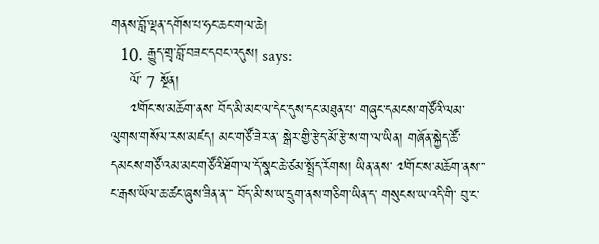གནས་བློ་ལྡན་དགོས་པ་ཧང་ཆང་གལ་ཆེ།
  10. རྒྱུད་གྲྭ་བློ་བཟང་དབང་འདུས། says:
    ལོ་ 7 སྔོན།
    ༧གོང་ས་མཆོག་ནས་ བོད་མི་མང་ལ་དེང་དུས་དང་མཐུན་པ་ གཞུང་དམངས་གཙོའི་ལམ་ལུགས་གསོལ་རས་མཛད། མང་གཙོ་ཟེར་ན་ སྒེར་གྱི་རྩེད་མོ་རྩེ་ས་ག་ལ་ཡིན། གཞོན་སྐྱེད་ཚོ་ དམངས་གཙོ་འམ་མང་གཙོའི་ཐོག་ལ་དོ་སྣང་ཆེ་ཙམ་སྤྲོད་རོགས། ཡིན་ནས་ ༧གོང་ས་མཆོག་ནས་་་ ང་རྒས་ཡོལ་ཆ་ཚང་ཞུས་ཟིན་ན་་་ བོད་མི་ས་ཡ་དྲུག་ནས་གཅིག་ཡིན་ད་ གསུངས་ཡ་འདི་གི་ བུ་ང་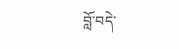བློ་བདེ་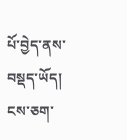པོ་བྱེད་ནས་བསྡད་ཡོད། ངས་ཅག་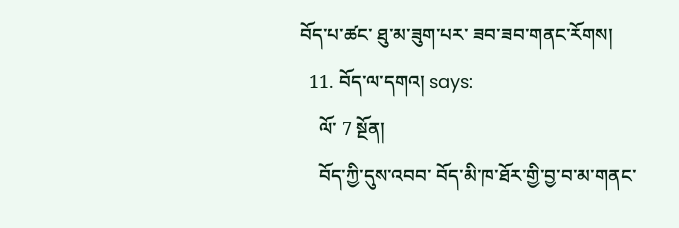བོད་པ་ཚང་ ཐུ་མ་ཟུག་པར་ ཟབ་ཟབ་གནང་རོགས།
  11. བོད་ལ་དགའ། says:
    ལོ་ 7 སྔོན།
    བོད་ཀྱི་དུས་འབབ་ བོད་མི་ཁ་ཐོར་གྱི་བྱ་བ་མ་གནང་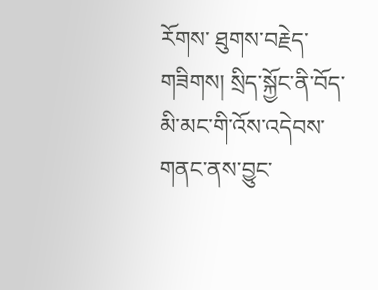རོགས་ ཐུགས་བརྗེད་གཟིགས། སྲིད་སྐྱོང་ནི་བོད་མི་མང་གི་འོས་འདེབས་གནང་ནས་བྱུང་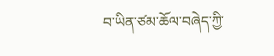བ་ཡིན་ཙམ་ཆོལ་བཞེད་ཀྱི་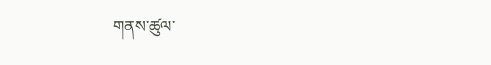གནས་ཚུལ་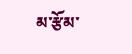མ་རྩོམ་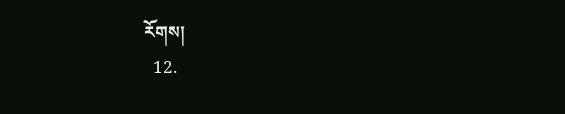རོགས།
  12.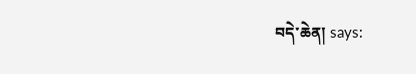བདེ་ཆེན། says: